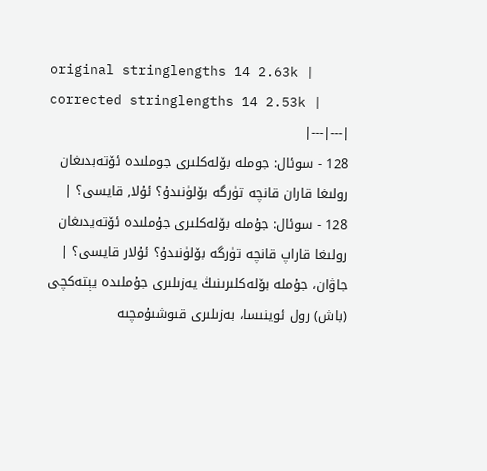original stringlengths 14 2.63k | corrected stringlengths 14 2.53k |
|---|---|
128 - سوئال: جومله بۆلەكلىرى جوملىدە ئۆتەبدىغان رولىغا قاران قانچە تۈرگە بۆلۈنىدۇ؟ ئۇلا, قايسى؟ | 128 - سوئال: جۇملە بۆلەكلىرى جۇملىدە ئۆتەيدىغان رولىغا قاراپ قانچە تۈرگە بۆلۈنىدۇ؟ ئۇلار قايسى؟ |
جاۋان، جۇملە بۆلەكلىرىنىڭ يەزىلىرى جۇملىدە يېتەكچى (باش) رول ئوينىسا، بەزىلىرى قىوشىۇمچىە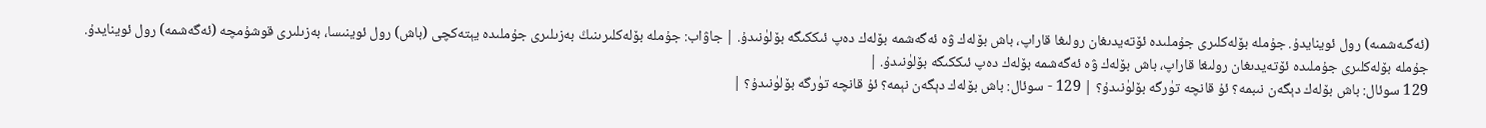(ئەگىەشمىە) رول ئوينايدۇ. جۇملە بۆلەكلىرى جۇملىدە ئۆتەيدىغان رولىغا قاراپ، باش بۆلەك ۋە ئەگەشمە بۆلەك دەپ ئىككىگە بۆلۈنىدۇ. | جاۋاب: جۇملە بۆلەكلىرىنىڭ بەزىلىرى جۇملىدە يېتەكچى (باش) رول ئوينىسا، بەزىلىرى قوشۇمچە (ئەگەشمە) رول ئوينايدۇ. جۇملە بۆلەكلىرى جۇملىدە ئۆتەيدىغان رولىغا قاراپ، باش بۆلەك ۋە ئەگەشمە بۆلەك دەپ ئىككىگە بۆلۈنىدۇ. |
129 سوئال: باش بۆلەك دېگەن نىبمە؟ ئۇ قانچە تۈرگە بۆلۈنىدۇ؟ | 129 - سوئال: باش بۆلەك دېگەن نېمە؟ ئۇ قانچە تۈرگە بۆلۈنىدۇ؟ |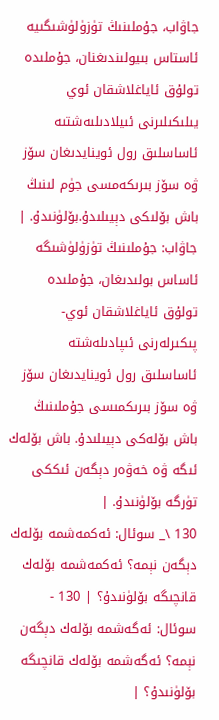جاۋاب، جۇملىنىڭ تۈزۈلۈشىگىيە ئاستاس بىيولىندىغنان، جۇملىدە تولۇق ئاياغلاشقان ئوي يىلىكىلىرنى ئىيلادىلىەشتىە ئاساسلىق رول ئوينايدىغان سۆز ۋە سۆز بىرىكەمسى جۈم لىنىڭ باش بۆلىكى دېيىلىدۇ.بۆلۈنىدۇ. | جاۋاب: جۇملىنىڭ تۈزۈلۈشىگە ئاساس بولىدىغان، جۇملىدە تولۇق ئاياغلاشقان ئوي-پىكىرلەرنى ئىپادىلەشتە ئاساسلىق رول ئوينايدىغان سۆز ۋە سۆز بىرىكمىسى جۇملىنىڭ باش بۆلەكى دېيىلىدۇ. باش بۆلەك ئىگە ۋە خەۋەر دېگەن ئىككى تۈرگە بۆلۈنىدۇ. |
130 \_ سوئال: ئەكمەشمە بۆلەك دېگەن نېمە؟ ئەكمەشمە بۆلەك قانچىگە بۆلۈنىدۇ؟ | 130 - سوئال: ئەگەشمە بۆلەك دېگەن نېمە؟ ئەگەشمە بۆلەك قانچىگە بۆلۈنىدۇ؟ |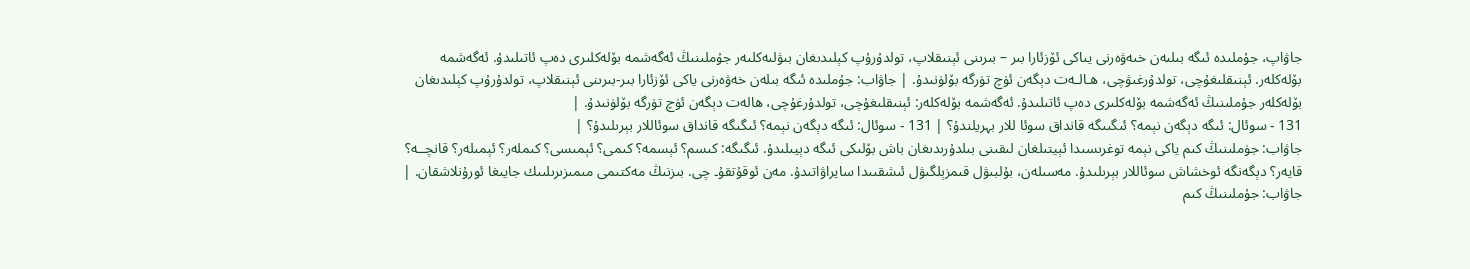جاۋاپ، جۇملىدە ئىگە بىلىەن خىەۋەرنى يىاكى ئۆزئارا بىر – بىرىنى ئېنىقلاپ، تولدۇرۇپ كېلىدىغان بىۋلىەكلىەر جۇملىنىڭ ئەگەشمە بۆلەكلىرى دەپ ئاتىلىدۇ. ئەگەشمە بۆلەكلەر. ئېنىقلىغۇچى، تولدۇرغىۋچى، ھـالـەت دېگەن ئۈچ تۈرگە بۆلۈنىدۇ. | جاۋاب: جۇملىدە ئىگە بىلەن خەۋەرنى ياكى ئۆزئارا بىر-بىرىنى ئېنىقلاپ، تولدۇرۇپ كېلىدىغان بۆلەكلەر جۇملىنىڭ ئەگەشمە بۆلەكلىرى دەپ ئاتىلىدۇ. ئەگەشمە بۆلەكلەر: ئېنىقلىغۇچى، تولدۇرغۇچى، ھالەت دېگەن ئۈچ تۈرگە بۆلۈنىدۇ. |
131 - سوئال: ئىگە دېگەن نېمە؟ ئىگىىگە قانداق سوئا للار بہریلندۇ؟ | 131 - سوئال: ئىگە دېگەن نېمە؟ ئىگىگە قانداق سوئاللار بېرىلىدۇ؟ |
جاۋاب: جۈملىنىڭ كىم ياكى نېمە توغرىسىدا ئېيتىلغان لىقىنى بىلدۇرىدىغان باش بۆلىكى ئىگە دېيىلىدۇ. ئىگىگە: كىسم؟ ئېسمە؟ كىمى؟ ئېمىسى؟ كىملەر؟ ئېمىلەر؟ قانچــە؟ قايەر؟ دېگەنگە ئوخشاش سوئاللار بېرىلىدۇ. مەسىلەن، بۇلبىۋل قىمزېلگىۋل ئىشقىىدا سايراۋاتىدۇ. مەن ئوقۇتقۇ۔ چى. بىزنىڭ مەكتىمى مىمىزىرىلىىك جايىغا ئورۇنلاشقان. | جاۋاب: جۇملىنىڭ كىم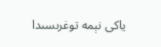ياكى نېمە توغرىسىدا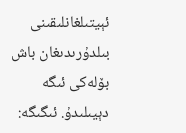ئېيتىلغانلىقىنى بىلدۇرىدىغان باش بۆلەكى ئىگە دېيىلىدۇ. ئىگىگە: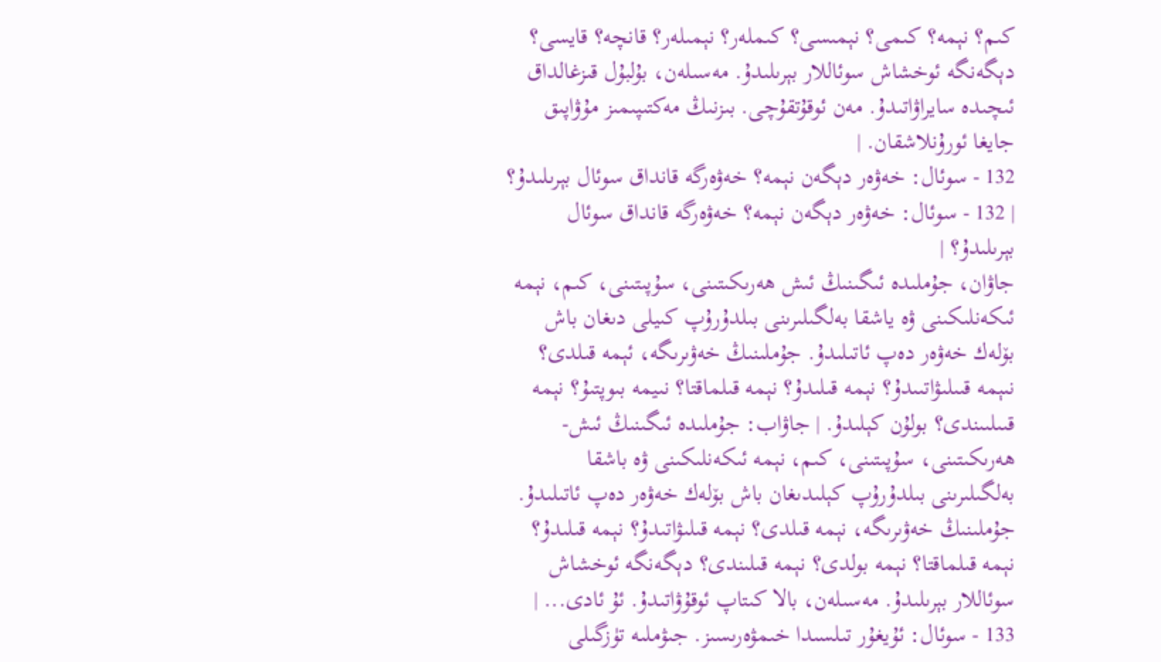كىم؟ نېمە؟ كىمى؟ نېمىسى؟ كىملەر؟ نېمىلەر؟ قانچە؟ قايسى؟ دېگەنگە ئوخشاش سوئاللار بېرىلىدۇ. مەسىلەن، بۇلبۇل قىزغالداق ئىچىدە سايراۋاتىدۇ. مەن ئوقۇتقۇچى. بىزنىڭ مەكتىپىمىز مۇۋاپىق جايغا ئورۇنلاشقان. |
132 - سوئال: خەۋەر دېگەن نېمە؟ خەۋەرگە قانداق سوئال بېرىلىدۇ؟ | 132 - سوئال: خەۋەر دېگەن نېمە؟ خەۋەرگە قانداق سوئال بېرىلىدۇ؟ |
جاۋان، جۇملىدە ئىگىنىڭ ئىش ھەرىكىتىنى، سۇپىتىنى، كىم، نېمە ئىكەنلىكىنى ۋە ياشقا بەلگىلىرىنى بىلدۇرۇپ كىيلى دىغان باش بۆلەك خەۋەر دەپ ئاتىلىدۇ. جۇملىنىڭ خەۋىرىگە، ئېمە قىلدى؟ نىېمە قىىلىۋاتىىدۇ؟ نېمە قىلىدۇ؟ نېمە قىلماقتا؟ نىيمە بىوپتىۇ؟ نېمە قىىلىىندى؟ بولۇن كېلىدۇ. | جاۋاب: جۇملىدە ئىگىنىڭ ئىش-ھەرىكىتىنى، سۇپىتىنى، كىم، نېمە ئىكەنلىكىنى ۋە باشقا بەلگىلىرىنى بىلدۇرۇپ كېلىدىغان باش بۆلەك خەۋەر دەپ ئاتىلىدۇ. جۇملىنىڭ خەۋىرىگە، نېمە قىلدى؟ نېمە قىلىۋاتىدۇ؟ نېمە قىلىدۇ؟ نېمە قىلماقتا؟ نېمە بولدى؟ نېمە قىلىندى؟ دېگەنگە ئوخشاش سوئاللار بېرىلىدۇ. مەسىلەن، بالا كىتاپ ئوقۇۋاتىدۇ. ئۇ ئادى... |
133 - سوئال: ئۇيغۇر تىلسىدا خىمۋەرىسىز. جىۋملىە تۈزگىلى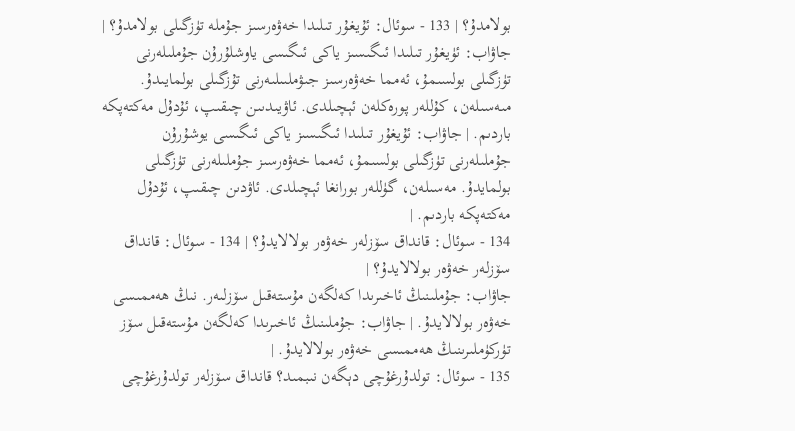بولامدۇ؟ | 133 - سوئال: ئۇيغۇر تىلىدا خەۋەرسىز جۇملە تۈزگىلى بولامدۇ؟ |
جاۋاب: ئۈيغۇر تىلىدا ئىگىسىز ياكى ئىگىسى ياوشلۇرۇن جۇملىلەرنى تۈزگىلى بولسىمۇ، ئەمما خەۋەرسىز جىۋملىىلىەرنى تۇزگىلى بولمايىدۇ. مىەسىلەن، كۇللەر پورەكلەن ئېچىلدى. ئاۋيىدىىن چىقىپ، ئۇدۇل مەكتەپكە باردىم. | جاۋاب: ئۇيغۇر تىلىدا ئىگىسىز ياكى ئىگىسى يوشۇرۇن جۇملىلەرنى تۈزگىلى بولسىمۇ، ئەمما خەۋەرسىز جۇملىلەرنى تۈزگىلى بولمايدۇ. مەسىلەن، گۈللەر بورانغا ئېچىلدى. ئاۋدىن چىقىپ، ئۇدۇل مەكتەپكە باردىم. |
134 - سوئال: قانداق سۆزلەر خەۋەر بولالايدۇ؟ | 134 - سوئال: قانداق سۆزلەر خەۋەر بولالايدۇ؟ |
جاۋاب: جۇملىنىڭ ئاخىرىدا كەلگەن مۇستەقىل سۆزلىەر. نىڭ ھەممىسى خەۋەر بولالايدۇ. | جاۋاب: جۇملىنىڭ ئاخىرىدا كەلگەن مۇستەقىل سۆز تۈركۈملىرىنىڭ ھەممىسى خەۋەر بولالايدۇ. |
135 - سوئال: تولدۇرغۇچى دېگەن نىبمىد؟ قانداق سۆزلەر تولدۇرغۇچى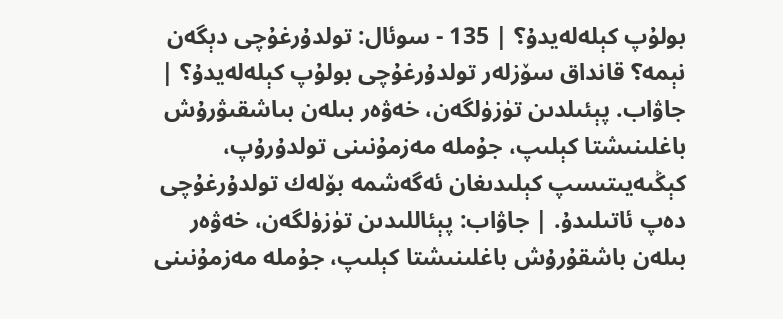بولۇپ كېلەلەيدۇ؟ | 135 - سوئال: تولدۇرغۇچى دېگەن نېمە؟ قانداق سۆزلەر تولدۇرغۇچى بولۇپ كېلەلەيدۇ؟ |
جاۋاب. پېئىلدىن تۈزۈلگەن، خەۋەر بىلەن بىاشقىۋرۇش باغلىنىشتا كېلىپ، جۇملە مەزمۇنىنى تولدۇرۇپ، كېڭىەيىتىسپ كېلىدىغان ئەگەشمە بۆلەك تولدۇرغۇچى دەپ ئاتىلىدۇ. | جاۋاب: پېئاللىدىن تۈزۈلگەن، خەۋەر بىلەن باشقۇرۇش باغلىنىشتا كېلىپ، جۇملە مەزمۇنىنى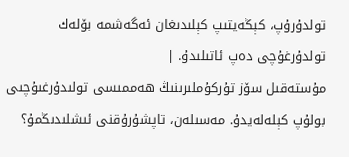تولدۇرۇپ، كېڭەيتىپ كېلىدىغان ئەگەشمە بۆلەك تولدۇرغۇچى دەپ ئاتىلىدۇ. |
مۇستەقىل سۆز تۇركۇملىرىنىڭ ھەممىسى تولىدۇرغىۇچىى بولۇپ كېلەلەيدۇ. مەسىلەن، تاپشۇرۇقنى ئىشلىدىڭمۇ؟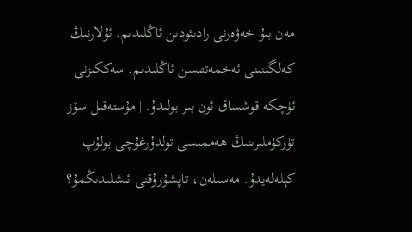مەن بىۇ خەۋەرنى رادىئودىن ئاڭلىدىم. ئۇلارنىڭ كەلگىنىنى ئەخمەتتىسن ئاڭلىدىم. سەككىزنى ئۈچكە قوشساق ئون بىر بولىدۇ. | مۇستەقىل سۆز تۈركۈملىرىنىڭ ھەممىسى تولدۇرغۇچى بولۇپ كېلەلەيدۇ. مەسىلەن، تاپشۇرۇقنى ئىشلىدىڭمۇ؟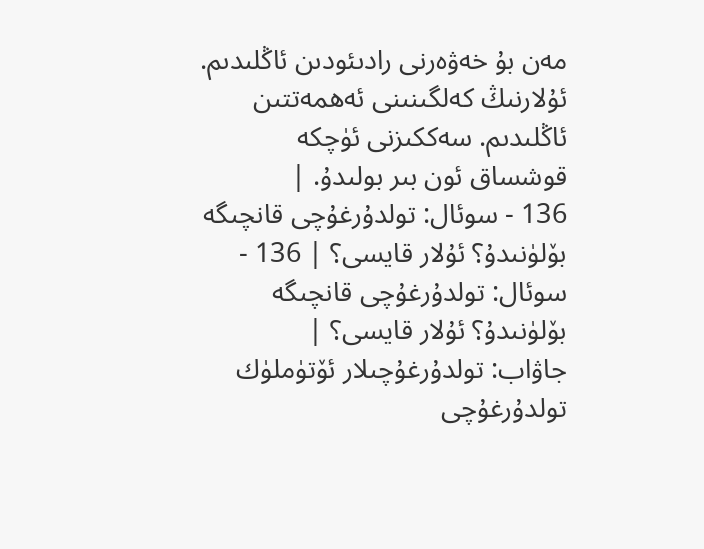مەن بۇ خەۋەرنى رادىئودىن ئاڭلىدىم. ئۇلارنىڭ كەلگىنىنى ئەھمەتتىن ئاڭلىدىم. سەككىزنى ئۈچكە قوشساق ئون بىر بولىدۇ. |
136 - سوئال: تولدۇرغۇچى قانچىگە بۆلۈنىدۇ؟ ئۇلار قايسى؟ | 136 - سوئال: تولدۇرغۇچى قانچىگە بۆلۈنىدۇ؟ ئۇلار قايسى؟ |
جاۋاب: تولدۇرغۇچىلار ئۆتۈملۈك تولدۇرغۇچى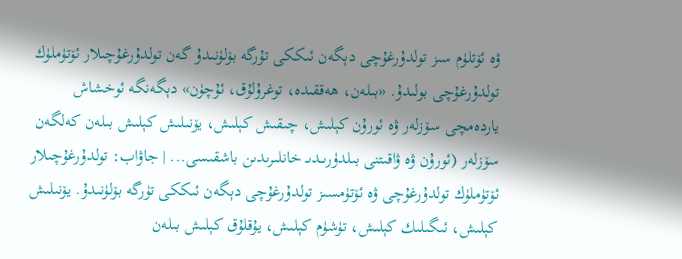ۋە ئۆتلۈم سىز تولدۇرغۇچى دېگەن ئىككى تۇرگە بۆلۈنىدۇ گەن تولدۇرغۇچىلار ئۆتۈملۈك تولدۇرغۇچى بولىدۇ. «بىلەن، ھەققىدە، توغرۇلۇق، ئۇچۈن» دېگەنگە ئوخشاش ياردەمچى سۆزلەر ۋە ئورۇن كېلىش، چىقىش كېلىش، يۆنىلىش كېلىش بىلەن كەلگەن سۆزلەر (ئورۇن ۋە ۋاقىتنى بىلدۈرىــدىـ خانلىرىدىن باشقىسى... | جاۋاب: تولدۇرغۇچىلار ئۆتۈملۈك تولدۇرغۇچى ۋە ئۆتۈمسىز تولدۇرغۇچى دېگەن ئىككى تۈرگە بۆلۈنىدۇ. يۆنىلىش كېلىش، ئىگىلىك كېلىش، تۈشۈم كېلىش، يۇقلۇق كېلىش بىلەن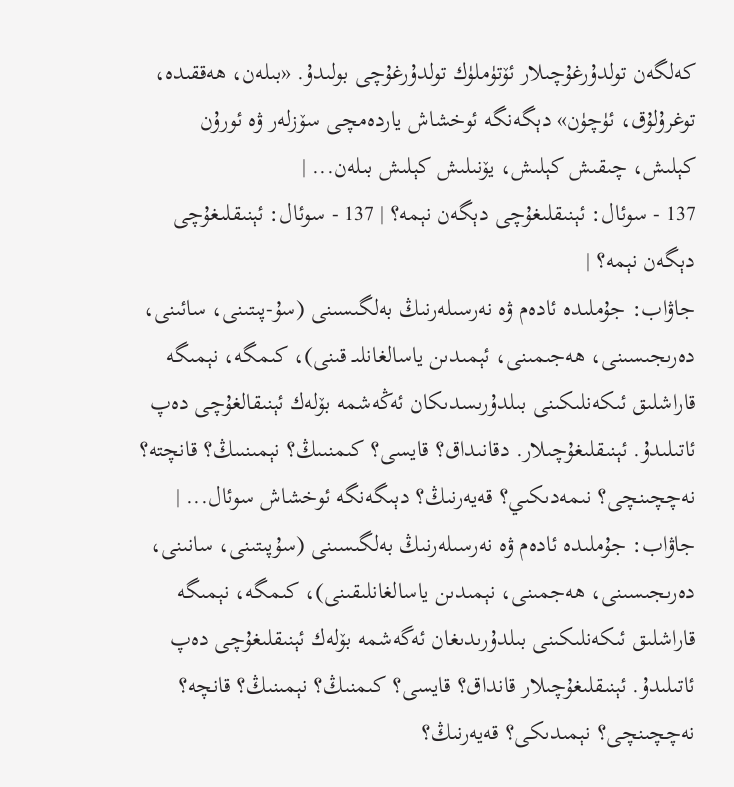كەلگەن تولدۇرغۇچىلار ئۆتۈملۈك تولدۇرغۇچى بولىدۇ. «بىلەن، ھەققىدە، توغرۇلۇق، ئۈچۈن» دېگەنگە ئوخشاش ياردەمچى سۆزلەر ۋە ئورۇن كېلىش، چىقىش كېلىش، يۆنىلىش كېلىش بىلەن... |
137 - سوئال: ئېنىقلىغۇچى دېگەن نېمە؟ | 137 - سوئال: ئېنىقلىغۇچى دېگەن نېمە؟ |
جاۋاب: جۇملىدە ئادەم ۋە نەرسىلەرنىڭ بەلگىسىنى (سۇ-پىتىنى، سائىنى، دەرىجىسىنى، ھەجىمىنى، ئېمىدىن ياسالغانلىـ قىنى)، كىمگە، نېمىگە قاراشلىق ئىكەنلىكىنى بىلدۇرىسدىكان ئەڭەشمە بۆلەك ئېنىقالغۇچى دەپ ئاتىلىدۇ. ئېنىقلىغۇچىلار. دقانىداق؟ قايسى؟ كىمنىىڭ؟ نېمىنىىڭ؟ قانچتە؟ نەچچىنچى؟ نىمەدىكىي؟ قەيەرنىڭ؟ دېىگەنگە ئوخشاش سوئال... | جاۋاب: جۇملىدە ئادەم ۋە نەرسىلەرنىڭ بەلگىسىنى (سۇپىتىنى، سانىنى، دەرىجىسىنى، ھەجمىنى، نېمىدىن ياسالغانلىقىنى)، كىمگە، نېمىگە قاراشلىق ئىكەنلىكىنى بىلدۇرىدىغان ئەگەشمە بۆلەك ئېنىقلىغۇچى دەپ ئاتىلىدۇ. ئېنىقلىغۇچىلار قانداق؟ قايسى؟ كىمنىڭ؟ نېمىنىڭ؟ قانچە؟ نەچچىنچى؟ نېمىدىكى؟ قەيەرنىڭ؟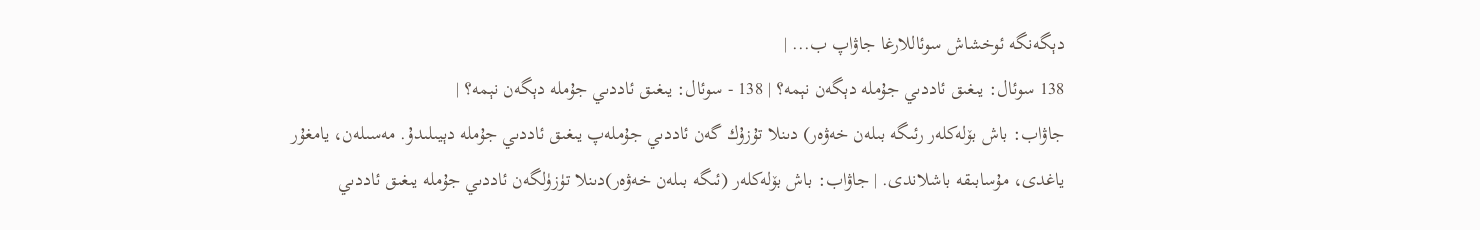دېگەنگە ئوخشاش سوئاللارغا جاۋاپ ب... |
138 سوئال: يىغىق ئاددىي جۇملە دېگەن نېمە؟ | 138 - سوئال: يىغىق ئاددىي جۇملە دېگەن نېمە؟ |
جاۋاب: باش بۆلەكلەر رئىگە بىلەن خەۋەر) دىنلا تۇزۇك گەن ئاددىي جۇملەپ يىغىق ئاددىي جۇملە دېيىلىدۇ. مەسىلەن، يامغۇر ياغدى، مۇسابىقە باشلاندى. | جاۋاب: باش بۆلەكلەر (ئىگە بىلەن خەۋەر)دىنلا تۈزۈلگەن ئاددىي جۇملە يىغىق ئاددىي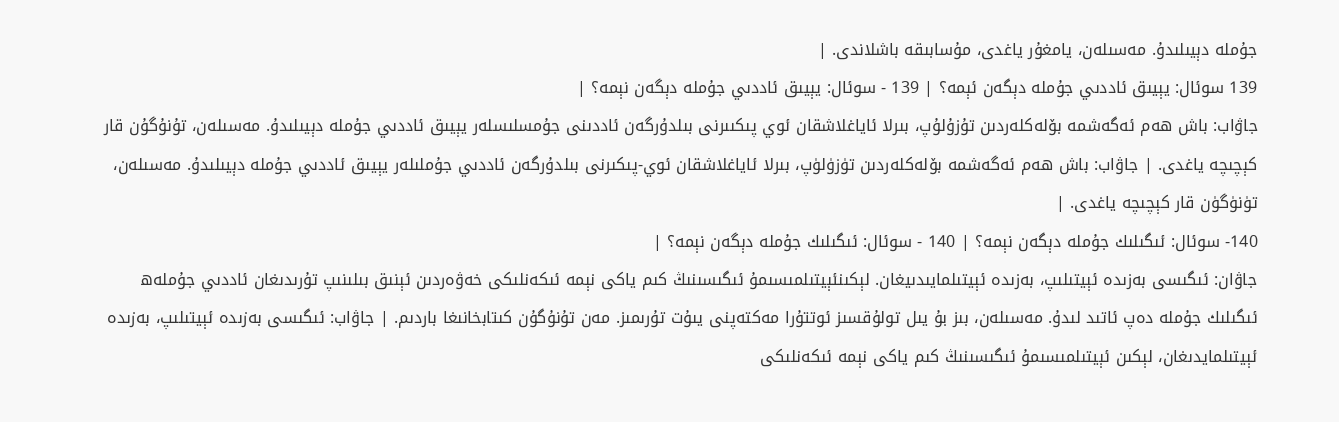جۇملە دېيىلىدۇ. مەسىلەن، يامغۇر ياغدى، مۇسابىقە باشلاندى. |
139 سوئال: يېيىق ئاددىي جۇملە دېگەن ئېمە؟ | 139 - سوئال: يېيىق ئاددىي جۇملە دېگەن نېمە؟ |
جاۋاب: باش ھەم ئەگەشمە بۆلەكلەردىن تۇزۇلۇپ، بىرلا ئاياغلاشقان ئوي پىكىىرنى بىلدۇرگەن ئاددىنى جۇمسلىسلەر يېيىق ئاددىي جۇملە دېيىلىدۇ. مەسىلەن، تۇنۇگۇن قار كېچىچە ياغدى. | جاۋاب: باش ھەم ئەگەشمە بۆلەكلەردىن تۈزۈلۈپ، بىرلا ئاياغلاشقان ئوي-پىكىرنى بىلدۇرگەن ئاددىي جۇملىلەر يېيىق ئاددىي جۇملە دېيىلىدۇ. مەسىلەن، تۈنۈگۈن قار كېچىچە ياغدى. |
140- سوئال: ئىگىلىك جۇملە دېگەن نېمە؟ | 140 - سوئال: ئىگىلىك جۇملە دېگەن نېمە؟ |
جاۋان: ئىگىسى بەزىدە ئېيتىلىپ، بەزىدە ئېيتىلمايىدىيغان. لېكىنئېيتىلمىسىمۇ ئىگىسىنىڭ كىم ياكى نېمە ئىكەنلىكى خەۋەردىن ئېنىق بىلىنىپ تۇرىدىغان ئاددىي جۇملەھ ئىگىلىك جۇملە دەپ ئاتىد لىدۇ. مەسىلەن، بىز بۇ يىل تولۇقسىز ئوتتۇرا مەكتەپنى يىۇت تۇرىمىز. مەن تۇنۇگۇن كىتابخانىغا باردىم. | جاۋاب: ئىگىسى بەزىدە ئېيتىلىپ، بەزىدە ئېيتىلمايدىغان، لېكىن ئېيتىلمىسىمۇ ئىگىسىنىڭ كىم ياكى نېمە ئىكەنلىكى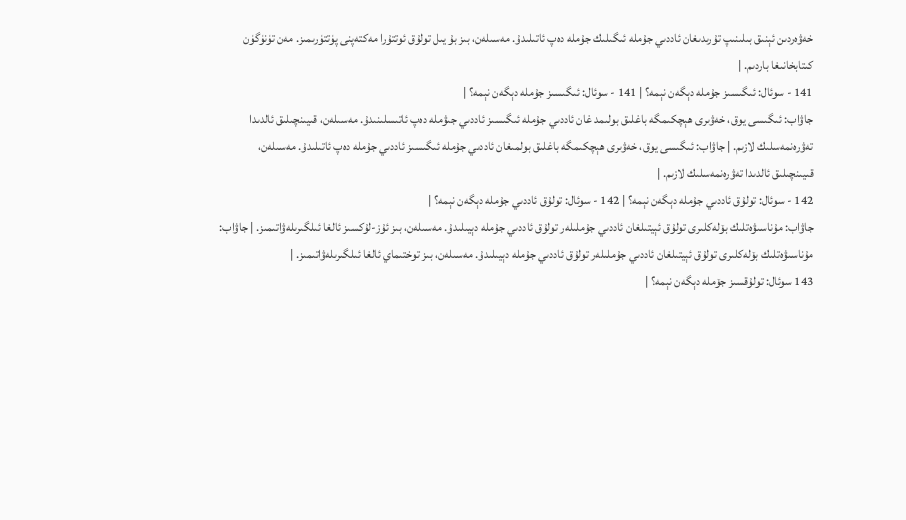خەۋەردىن ئېنىق بىلىنىپ تۇرىدىغان ئاددىي جۇملە ئىگىلىك جۇملە دەپ ئاتىلىدۇ. مەسىلەن، بىز بۇ يىل تولۇق ئوتتۇرا مەكتەپنى پۈتتۈرىمىز. مەن تۈنۈگۈن كىتابخانىغا باردىم. |
141 - سوئال: ئىگىسىز جۇملە دېگەن نېمە؟ | 141 - سوئال: ئىگىسىز جۇملە دېگەن نېمە؟ |
جاۋاب: ئىگىسى يوق، خەۋىرى ھېچكىمگە باغلىق بولىمد غان ئاددىي جۇملە ئىگىسىز ئاددىي جىۋملە دەپ ئاتىسلىنىدۇ. مەسىلەن، قىيىنچىلىق ئالدىدا تەۋرەنمەسلىك لازىم. | جاۋاب: ئىگىسى يوق، خەۋىرى ھېچكىمگە باغلىق بولمىغان ئاددىي جۇملە ئىگىسىز ئاددىي جۇملە دەپ ئاتىلىدۇ. مەسىلەن، قىيىنچىلىق ئالدىدا تەۋرەنمەسلىك لازىم. |
142 - سوئال: تولۇق ئاددىي جۇملە دېگەن نېمە؟ | 142 - سوئال: تولۇق ئاددىي جۇملە دېگەن نېمە؟ |
جاۋاب: مۇناسىۋەتلىك بۆلەكلىرى تولۇق ئېيتىلغان ئاددىي جۇملىلەر تولۇق ئاددىي جۇملە دېيىلىدۇ. مەسىلەن، بىز ئۇز-لۇكسىز ئالغا ئىلگىرىلەۋاتىمىز. | جاۋاب: مۇناسىۋەتلىك بۆلەكلىرى تولۇق ئېيتىلغان ئاددىي جۇملىلەر تولۇق ئاددىي جۇملە دېيىلىدۇ. مەسىلەن، بىز توختىماي ئالغا ئىلگىرىلەۋاتىمىز. |
143 سوئال: تولۇقسىز جۆملە دېگەن نېمە؟ |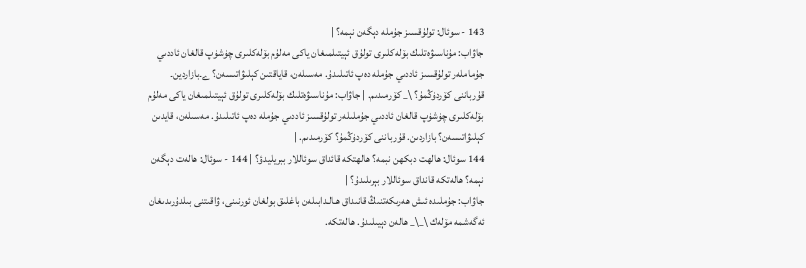143 - سوئال: تولۇقسىز جۇملە دېگەن نېمە؟ |
جاۋاب: مۇناسىۋەتلىك بۆلەكلىرى تولۇق ئېيتىلمىغان ياكى مەلۇم بۆلەكلىرى چۈشۈپ قالغان ئاددىي جۇماملەر تولۇقسىز ئاددىي جۇملە دەپ ئاتىلىدۇ. مەسىلەن، قاياقتىن كېلىۋاتىسەن؟ ے۔بازاردین۔ قۇرباننى كۆردۈڭمۇ؟ \_ كۆرمىدىم. | جاۋاب: مۇناسىۋەتلىك بۆلەكلىرى تولۇق ئېيتىلمىغان ياكى مەلۇم بۆلەكلىرى چۈشۈپ قالغان ئاددىي جۇملىلەر تولۇقسىز ئاددىي جۇملە دەپ ئاتىلىدۇ. مەسىلەن، قايدىن كېلىۋاتىسەن؟ بازاردىن. قۇرباننى كۆردۈڭمۇ؟ كۆرمىدىم. |
144 سوئال: هالهت دبكهن نبمه؟ هالهتكه قائداق سوئاللار ببريليدؤ؟ | 144 - سوئال: ھالەت دېگەن نېمە؟ ھالەتكە قانداق سوئاللار بېرىلىدۇ؟ |
جاۋاب: جۇملىدە ئىش ھەرىكەتنىڭ قانىداق ھـالـدابىلەن باغلىق بولغان ئورنىنى، ۋاقىتنى بىلدۇرىدىغان ئەگەشمە مۆلەك \_\_ ھالەن دېيىلىدۇ. ھالەتكە.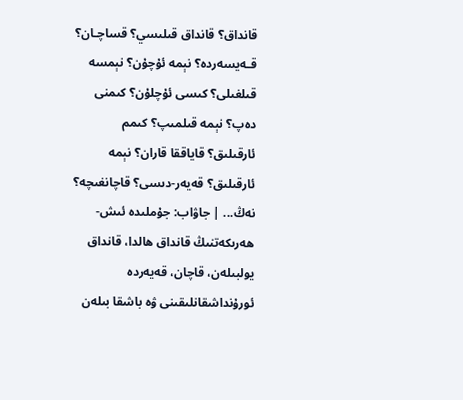قانداق؟ قانداق قىلىسي؟ قساچـان؟ قـەيسەردە؟ نېمە ئۇچۇن؟ نېمسە قىلغىلى؟ كىسى ئۇچلۇن؟ كىمنى دەپ؟ نېمە قىلمىپ؟ كىمم ئارقىلىق؟ قاياققا قاران؟ نېمە ئارقىلىق؟ قەيەر-دىسى؟ قاچانغىچە؟ نەڭ... | جاۋاب: جۇملىدە ئىش-ھەرىكەتنىڭ قانداق ھالدا، قانداق يولبىلەن، قاچان، قەيەردە ئورۇنداشقانلىقىنى ۋە باشقا بىلەن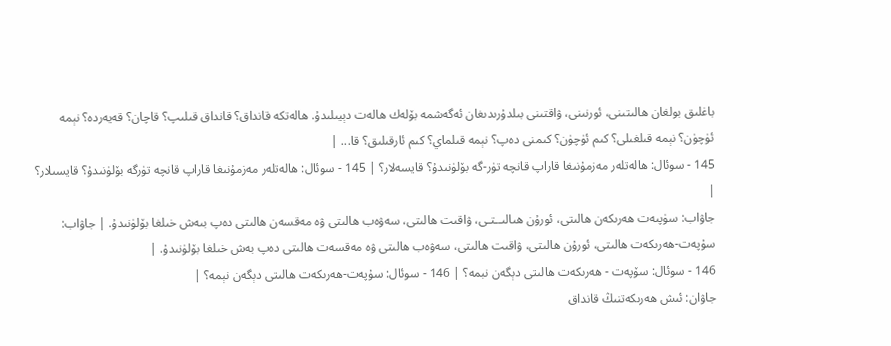باغلىق بولغان ھالىتىنى، ئورنىنى، ۋاقتىنى بىلدۇرىدىغان ئەگەشمە بۆلەك ھالەت دېيىلىدۇ. ھالەتكە قانداق؟ قانداق قىلىپ؟ قاچان؟ قەيەردە؟ نېمە ئۈچۈن؟ نېمە قىلغىلى؟ كىم ئۈچۈن؟ كىمنى دەپ؟ نېمە قىلماي؟ كىم ئارقىلىق؟ قا... |
145 - سوئال: ھالەتلەر مەزمۇنىغا قاراپ قانچە تۈر-گە بۆلۈنىدۇ؟ قايسەلار؟ | 145 - سوئال: ھالەتلەر مەزمۇنىغا قاراپ قانچە تۈرگە بۆلۈنىدۇ؟ قايسىلار؟ |
جاۋاب: سۈپىەت ھەرىكەن ھالىتى، ئورۇن ھىالىــتـى، ۋاقىت ھالىتى، سەۋەب ھالىتى ۋە مەقسەن ھالىتى دەپ بىەش خىلغا بۆلۈنىدۇ. | جاۋاب: سۇپەت-ھەرىكەت ھالىتى، ئورۇن ھالىتى، ۋاقىت ھالىتى، سەۋەب ھالىتى ۋە مەقسەت ھالىتى دەپ بەش خىلغا بۆلۈنىدۇ. |
146 - سوئال: سۆپەت - ھەرىكەت ھالىتى دېگەن نبمه؟ | 146 - سوئال: سۇپەت-ھەرىكەت ھالىتى دېگەن نېمە؟ |
جاۋان: ئىش ھەرىكەتنىڭ قانداق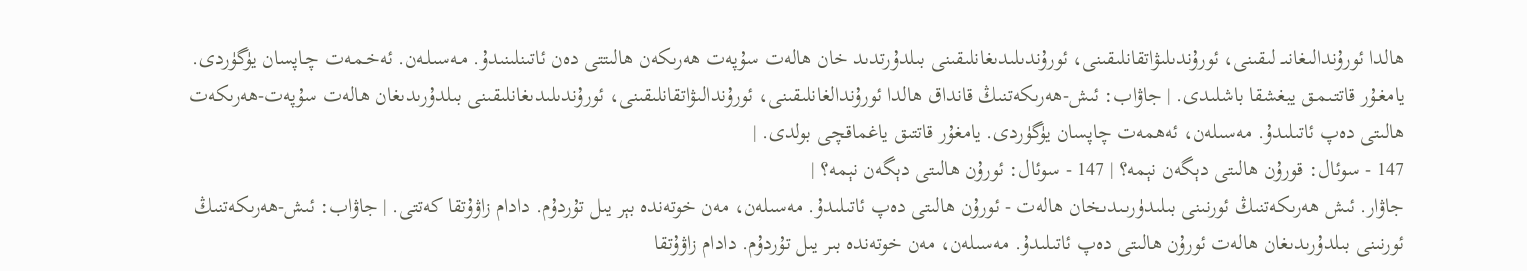ھالدا ئورۇندالىغانىـ لىقىنى، ئورۇندىلىۋاتقانلىقىنى، ئورۇندىلىدىغانلىقىنى بىلدۇرتدىد خان ھالەت سۇپەت ھەرىكەن ھالىتتى دەن ئاتىنلىنىدۇ. مـەسىلـەن. ئەخـمـەت چـاپسان يۈگۈردى. يامغـۇر قاتتـىمـق يبغشقا باشلىدى. | جاۋاب: ئىش-ھەرىكەتنىڭ قانداق ھالدا ئورۇندالغانلىقىنى، ئورۇندالىۋاتقانلىقىنى، ئورۇندىلىدىغانلىقىنى بىلدۇرىدىغان ھالەت سۇپەت-ھەرىكەت ھالىتى دەپ ئاتىلىدۇ. مەسىلەن، ئەھمەت چاپسان يۈگۈردى. يامغۇر قاتتىق ياغماقچى بولدى. |
147 - سوئال: قورۇن ھالىتى دېگەن نېمە؟ | 147 - سوئال: ئورۇن ھالىتى دېگەن نېمە؟ |
جاۋار. ئىش ھەرىكەتنىڭ ئورنىنى بىلىدۈرىـىدىـخان ھالەت - ئورۇن ھالىتى دەپ ئاتىلىدۇ. مەسىلەن، مەن خوتەندە بېر يىل تۇردۇم. دادام زاۋۇتقا كەتتى. | جاۋاب: ئىش-ھەرىكەتنىڭ ئورنىنى بىلدۇرىدىغان ھالەت ئورۇن ھالىتى دەپ ئاتىلىدۇ. مەسىلەن، مەن خوتەندە بىر يىل تۇردۇم. دادام زاۋۇتقا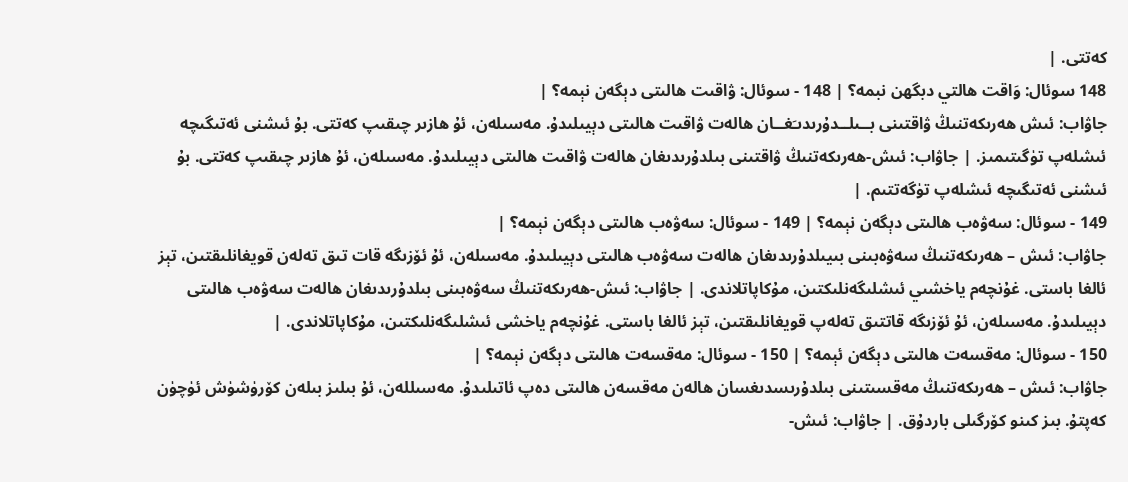كەتتى. |
148 سوئال: وَاقت هالتي دبگهن نبمه؟ | 148 - سوئال: ۋاقىت ھالىتى دېگەن نېمە؟ |
جاۋاب: ئىش ھەرىكەتنىڭ ۋاقتىنى بــىلــدۇرىدىـَغــان ھالەت ۋاقىت ھالىتى دېيىلىدۇ. مەسىلەن، ئۇ ھازىر چىقىپ كەتتى. بۇ ئىشنى ئەتىگىچە ئىشلەپ تۈگىتىمىز. | جاۋاب: ئىش-ھەرىكەتنىڭ ۋاقتىنى بىلدۇرىدىغان ھالەت ۋاقىت ھالىتى دېيىلىدۇ. مەسىلەن، ئۇ ھازىر چىقىپ كەتتى. بۇ ئىشنى ئەتىگىچە ئىشلەپ تۈگەتتىم. |
149 - سوئال: سەۋەب ھالىتى دېگەن نېمە؟ | 149 - سوئال: سەۋەب ھالىتى دېگەن نېمە؟ |
جاۋاب: ئىش – ھەرىكەتنىڭ سەۋەبىنى بىيىلدۇرىدىغان ھالەت سەۋەب ھالىتى دېيىلىدۇ. مەسىلەن، ئۇ ئۆزىگە قات تىق تەلەن قويغانلىقتىن، تېز ئالغا باستى. غۇنچەم ياخشىي ئىشلىگەنلىكتىن، مۇكاپاتلاندى. | جاۋاب: ئىش-ھەرىكەتنىڭ سەۋەبىنى بىلدۇرىدىغان ھالەت سەۋەب ھالىتى دېيىلىدۇ. مەسىلەن، ئۇ ئۆزىگە قاتتىق تەلەپ قويغانلىقتىن، تېز ئالغا باستى. غۇنچەم ياخشى ئىشلىگەنلىكتىن، مۇكاپاتلاندى. |
150 - سوئال: مەقسەت ھالىتى دېگەن ئېمە؟ | 150 - سوئال: مەقسەت ھالىتى دېگەن نېمە؟ |
جاۋاب: ئىش – ھەرىكەتنىڭ مەقسىتىنى بىلدۇرىسدىغسان ھالەن مەقسەن ھالىتى دەپ ئاتىلىدۇ. مەسىللەن، ئۇ بىلىز بىلەن كۆرۈشۈش ئۈچۈن كەپتۇ. بىز كىنو كۆرگىلى باردۇق. | جاۋاب: ئىش-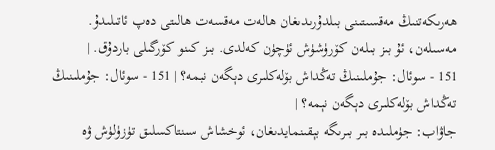ھەرىكەتنىڭ مەقسىتىنى بىلدۇرىدىغان ھالەت مەقسەت ھالىتى دەپ ئاتىلىدۇ. مەسىلەن، ئۇ بىز بىلەن كۆرۈشۈش ئۈچۈن كەلدى. بىز كىنو كۆرگىلى باردۇق. |
151 - سوئال: جۇملىنىڭ تەڭداش بۆلەكلىرى دېگەن نبمه؟ | 151 - سوئال: جۇملىنىڭ تەڭداش بۆلەكلىرى دېگەن نېمە؟ |
جاۋاب: جۈملىدە بىر بىرىگە بېقىنمايدىغان، ئوخشاش سىنتاكسلىق تۈزۈلۈش ۋە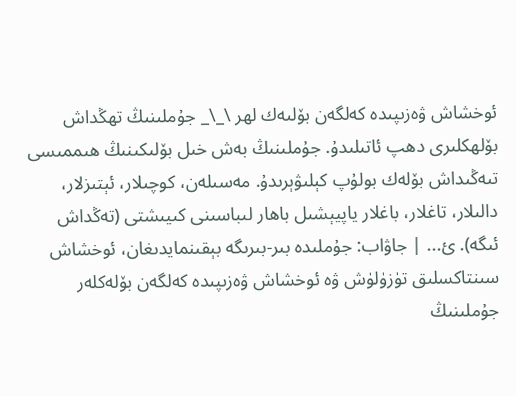ئوخشاش ۋەزىپىدە كەلگەن بۆلىەك لهر \_\_ جۇملىنىڭ تهڭداش بۆلهكلىرى دهپ ئاتىلىدۇ. جۇملىنىڭ بەش خىل بۆلىكىنىڭ ھىممىسى تىەڭىداش بۆلەك بولۇپ كېلىۋېرىدۇ. مەسىلەن، كوچىلار، ئېتىزلار، دالىلار، تاغلار، باغلار ياپيېشىل باھار لىباسىنى كىيىشتى (تەڭداش ئىگە). ئ... | جاۋاب: جۇملىدە بىر-بىرىگە بېقىنمايدىغان، ئوخشاش سىنتاكسلىق تۈزۈلۈش ۋە ئوخشاش ۋەزىپىدە كەلگەن بۆلەكلەر جۇملىنىڭ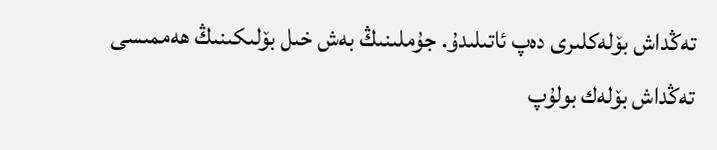تەڭداش بۆلەكلىرى دەپ ئاتىلىدۇ. جۇملىنىڭ بەش خىل بۆلىكىنىڭ ھەممىسى تەڭداش بۆلەك بولۇپ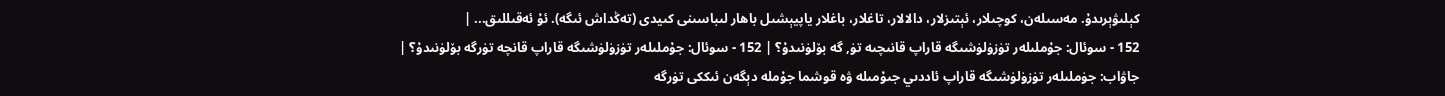كېلىۋېرىدۇ. مەسىلەن، كوچىلار، ئېتىزلار، دالالار، تاغلار، باغلار ياپيېشىل باھار لىباسىنى كىيدى (تەڭداش ئىگە). ئۇ ئەقىللىق... |
152 - سوئال: جۇملىلەر تۈزۈلۈشىگە قاراپ قانىچىە تۈ, گە بۆلۈنىدۇ؟ | 152 - سوئال: جۇملىلەر تۈزۈلۈشىگە قاراپ قانچە تۈرگە بۆلۈنىدۇ؟ |
جاۋاب: جۈملىلەر تۈزۈلۈشىگە قاراپ ئاددىي جىۇمىلە ۋە قوشما جۇملە دېگەن ئىككى تۈرگە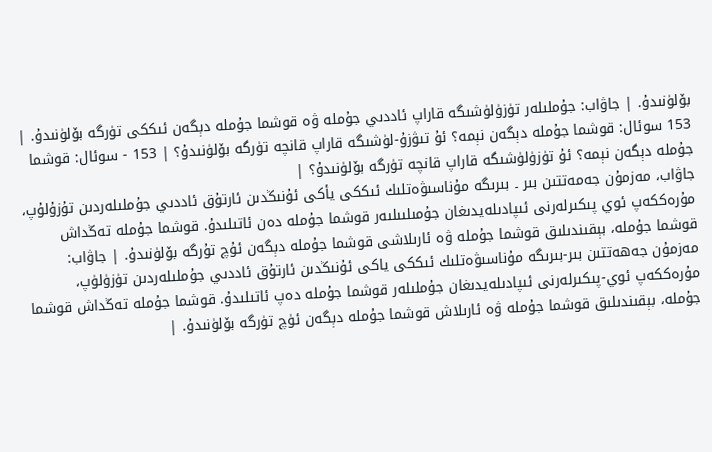بۆلۈنىدۇ. | جاۋاب: جۇملىلەر تۈزۈلۈشىگە قاراپ ئاددىي جۇملە ۋە قوشما جۇملە دېگەن ئىككى تۈرگە بۆلۈنىدۇ. |
153 سوئال: قوشما جۇملە دېگەن نېمە؟ ئۇ تىۋزۇ-لۈشىگە قاراپ قانچە تۈرگە بۆلۈنىدۇ؟ | 153 - سوئال: قوشما جۇملە دېگەن نېمە؟ ئۇ تۈزۈلۈشىگە قاراپ قانچە تۈرگە بۆلۈنىدۇ؟ |
جاۋاب، مەزمۇن جەمەتتىن بىر ۔ بىرىگە مۇناسىۋەتلىك ئىككى يأكى ئۇنىڭدىن ئارتۇق ئاددىي جۇملىلەردىن تۇزۇلۇپ، مۇرەككەپ ئوي پىكىرلەرنى ئىپادىلەيدىغان جۇمىلىىلىەر قوشما جۇملە دەن ئاتىلىدۇ. قوشما جۇملە تەڭداش قوشما جۇملە، بېقىندىلىق قوشما جۇملە ۋە ئارىلاشى قوشما جۇملە دېگەن ئۇچ تۇرگە بۆلۈنىدۇ. | جاۋاب: مەزمۇن جەھەتتىن بىر-بىرىگە مۇناسىۋەتلىك ئىككى ياكى ئۇنىڭدىن ئارتۇق ئاددىي جۇملىلەردىن تۈزۈلۈپ، مۇرەككەپ ئوي-پىكىرلەرنى ئىپادىلەيدىغان جۇملىلەر قوشما جۇملە دەپ ئاتىلىدۇ. قوشما جۇملە تەڭداش قوشما جۇملە، بېقىندىلىق قوشما جۇملە ۋە ئارىلاش قوشما جۇملە دېگەن ئۈچ تۈرگە بۆلۈنىدۇ. |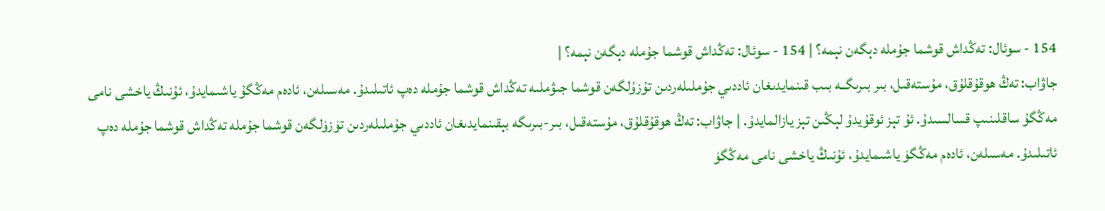154 - سوئال: تەڭداش قوشما جۇملە دېگەن نېمە؟ | 154 - سوئال: تەڭداش قوشما جۇملە دېگەن نېمە؟ |
جاۋاب: تەڭ ھوقۇقلۇق، مۇستەقىل، بىر بىرىگــە بىب قىنمايدىغان ئاددىي جۇملىلەردىن تۇزۇلگەن قوشما جىۋملىە تەڭداش قوشما جۇملە دەپ ئاتىلىدۇ. مەسىلەن، ئادەم مەڭگۇ ياشىمايدۇ، ئۇنىڭ ياخشى نامى مەڭگۇ ساقلىنىپ قسالسىدۇ. ئۇ تېز ئوقۇيدۇ لېڭىن تېز يازالمايدۇ. | جاۋاب: تەڭ ھوقۇقلۇق، مۇستەقىل، بىر-بىرىگە بېقىنمايدىغان ئاددىي جۇملىلەردىن تۈزۈلگەن قوشما جۇملە تەڭداش قوشما جۇملە دەپ ئاتىلىدۇ. مەسىلەن، ئادەم مەڭگۈ ياشىمايدۇ، ئۇنىڭ ياخشى نامى مەڭگۈ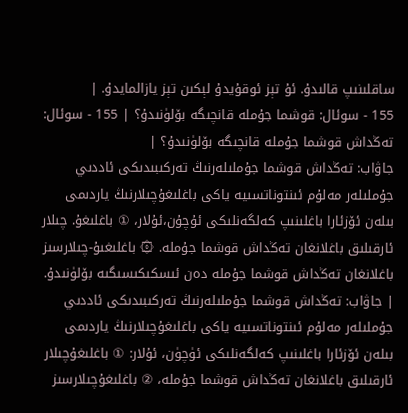ساقلىنىپ قالىدۇ. ئۇ تېز ئوقۇيدۇ لېكىن تېز يازالمايدۇ. |
155 - سوئال: قوشما جۇملە قانچىگە بۆلۈنىدۇ؟ | 155 - سوئال: تەڭداش قوشما جۇملە قانچىگە بۆلۈنىدۇ؟ |
جاۋاب: تەڭداش قوشما جۇملىلەرنىڭ تەركىبىدىكى ئاددىي جۇملىلەر مەلۇم ئىنتوناتسىيە ياكى باغلىغۇچىلارنىڭ ياردىمى بىلەن ئۆزئارا باغلىنىپ كەلگەنلىكى ئۇچۇن،ئۇلار، ① باغلىغۇ. چىلار ئارقىلىق باغلانغان تەڭداش قوشما جۇملە. ۞ باغلىغىۇ-چىلارسىز باغلانغان تەڭداش قوشما جۇملە دەن ئىسكىكىسىگىە بۆلۈنىدۇ. | جاۋاب: تەڭداش قوشما جۇملىلەرنىڭ تەركىبىدىكى ئاددىي جۇملىلەر مەلۇم ئىنتوناتسىيە ياكى باغلىغۇچىلارنىڭ ياردىمى بىلەن ئۆزئارا باغلىنىپ كەلگەنلىكى ئۈچۈن، ئۇلار: ① باغلىغۇچىلار ئارقىلىق باغلانغان تەڭداش قوشما جۇملە، ② باغلىغۇچىلارسىز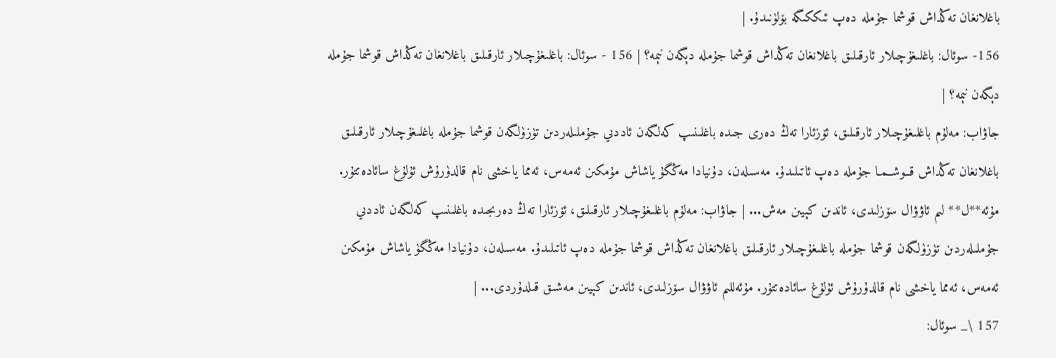باغلانغان تەڭداش قوشما جۇملە دەپ ئىككىگە بۆلۈنىدۇ. |
156- سوئال: باغلىغۇچىلار ئارقىلىق باغلانغان تەڭداش قوشما جۇملە دېگەن نېمە؟ | 156 - سوئال: باغلىغۇچىلار ئارقىلىق باغلانغان تەڭداش قوشما جۇملە دېگەن نېمە؟ |
جاۋاب: مەلۇم باغلىغۇچىلار ئارقىلىق، ئۆزئارا تەڭ دەرى جىدە باغلىنىپ كەلگەن ئاددىي جۇملىلەردىن تۈزۈلگەن قوشما جۇملە باغلىغۇچىلار ئارقىلىق باغلانغان تەڭداش قــوشــمـا جۇملە دەپ ئاتىلىدۇ. مەسىلەن، دۇنيادا مەڭگۇ ياشاش مۇمكىن ئەمەس، ئەمما ياخشى نام قالدۈرۇش ئۇلۇغ سائادەتتۇر. مۇئە**ل** لىم ئاۋۋال سۆزلىدى، ئاندىن كېيىن مەش... | جاۋاب: مەلۇم باغلىغۇچىلار ئارقىلىق، ئۆزئارا تەڭ دەرىجىدە باغلىنىپ كەلگەن ئاددىي جۇملىلەردىن تۈزۈلگەن قوشما جۇملە باغلىغۇچىلار ئارقىلىق باغلانغان تەڭداش قوشما جۇملە دەپ ئاتىلىدۇ. مەسىلەن، دۇنيادا مەڭگۈ ياشاش مۇمكىن ئەمەس، ئەمما ياخشى نام قالدۇرۇش ئۇلۇغ سائادەتتۇر. مۇئەللىم ئاۋۋال سۆزلىدى، ئاندىن كېيىن مەشىق قىلدۇردى... |
157 \_ سوئال: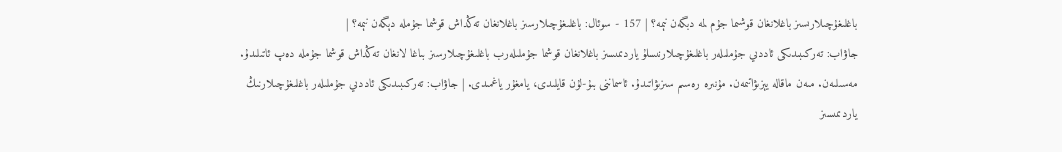باغلىغۇچىلارىسىز باغلانغان قوشىما جۇم لمه دبگەن نېمە؟ | 157 - سوئال: باغلىغۇچىلارسىز باغلانغان تەڭداش قوشما جۇملە دېگەن نېمە؟ |
جاۋاب: تەركىبىدىكى ئاددىي جۇملىلەر باغلىغۇچىلارنىسلۇ ياردىمىسىز باغلانغان قوشما جۇملىلەرب باغلىغۇچىلارسىز بىاغا لانغان تەڭداش قوشما جۇملە دەپ ئاتىلىدۇ. مەسىلىەن. مىەن ماقالە يېزىۋاتىمەن. مۇنىرە رەسىم سىزىۋاتىدۇ. ئاسماننى بىۇ-لۇن قايلىدى، يامغۇر ياغمىدى. | جاۋاب: تەركىبىدىكى ئاددىي جۇملىلەر باغلىغۇچىلارنىڭ ياردىمىسىز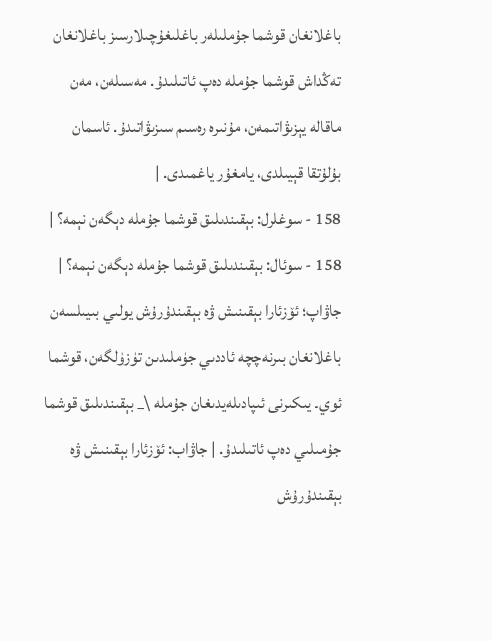باغلانغان قوشما جۇملىلەر باغلىغۇچىلارسىز باغلانغان تەڭداش قوشما جۇملە دەپ ئاتىلىدۇ. مەسىلەن، مەن ماقالە يېزىۋاتىمەن، مۇنىرە رەسىم سىزىۋاتىدۇ. ئاسمان بۇلۇتقا قېيىلدى، يامغۇر ياغمىدى. |
158 - سوغلرل: بېقىندىلىق قوشما جۇملە دېگەن نېمە؟ | 158 - سوئال: بېقىندىلىق قوشما جۇملە دېگەن نېمە؟ |
جاۋاپ؛ ئۆزئارا بېقىنىش ۋە بېقىندۇرۇش يولىي بىيىلسەن باغلانغان بىرنەچچە ئاددىي جۈملىدىن تۈزۈلگەن، قوشما ئوي۔ يىكىرنى ئىپادىلەيدىغان جۇملە \_ بېقىندىلىق قوشما جۇمىلىي دەپ ئاتىلىدۇ. | جاۋاب: ئۆزئارا بېقىنىش ۋە بېقىندۇرۇش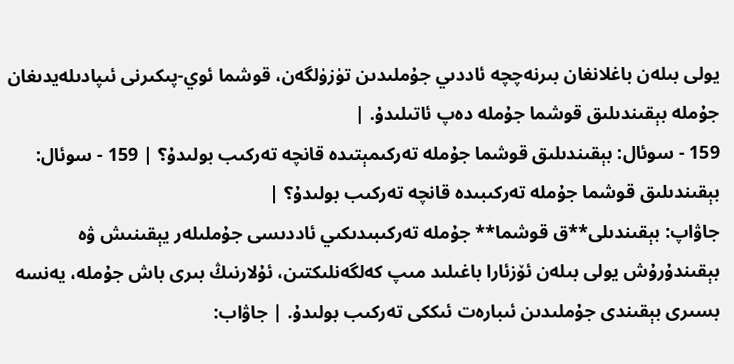يولى بىلەن باغلانغان بىرنەچچە ئاددىي جۇملىدىن تۈزۈلگەن، قوشما ئوي-پىكىرنى ئىپادىلەيدىغان جۇملە بېقىندىلىق قوشما جۇملە دەپ ئاتىلىدۇ. |
159 - سوئال: بېقىندىلىق قوشما جۇملە تەركىمېتىدە قانچە تەركىب بولىدۇ؟ | 159 - سوئال: بېقىندىلىق قوشما جۇملە تەركىبىدە قانچە تەركىب بولىدۇ؟ |
جاۋاپ: بېقىندىلى**ق قوشما** جۇملە تەركىبىدىكىي ئاددىسى جۇملىلەر يېقىنىش ۋە بېقىندۇرۇش يولى بىلەن ئۆزئارا باغىلىد مىپ كەلگەنلىكتىن، ئۇلارنىڭ بىرى باش جۇملە، يەنسە بسىرى بېقىندى جۇملىدىن ئىبارەت ئىككى تەركىب بولىدۇ. | جاۋاب: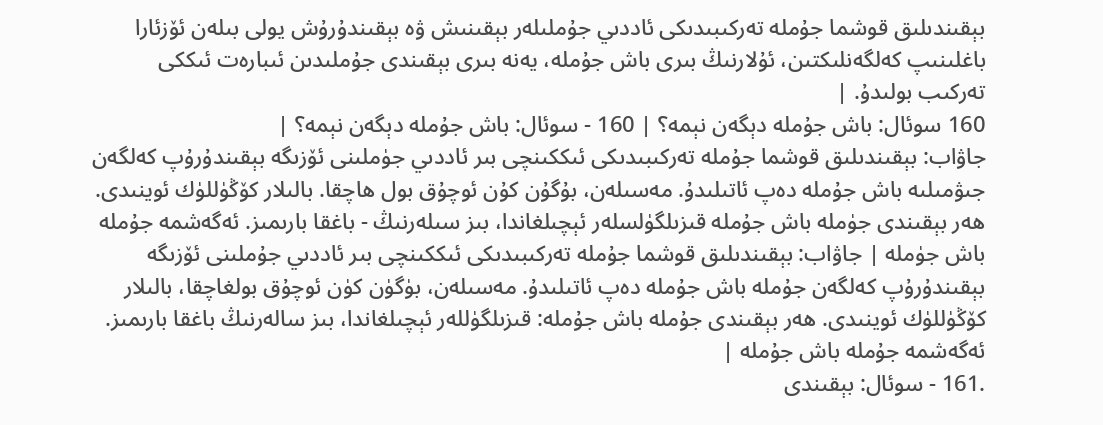بېقىندىلىق قوشما جۇملە تەركىبىدىكى ئاددىي جۇملىلەر بېقىنىش ۋە بېقىندۇرۇش يولى بىلەن ئۆزئارا باغلىنىپ كەلگەنلىكتىن، ئۇلارنىڭ بىرى باش جۇملە، يەنە بىرى بېقىندى جۇملىدىن ئىبارەت ئىككى تەركىب بولىدۇ. |
160 سوئال: باش جۇملە دېگەن نېمە؟ | 160 - سوئال: باش جۇملە دېگەن نېمە؟ |
جاۋاب: بېقىندىلىق قوشما جۇملە تەركىبىدىكى ئىككىنچى بىر ئاددىي جۈملىنى ئۆزىگە بېقىندۇرۇپ كەلگەن جىۋمىلىە باش جۇملە دەپ ئاتىلىدۇ. مەسىلەن، بۇگۇن كۇن ئوچۇق بول ھاچقا. بالىلار كۆڭۈللۈك ئوينىدى. ھەر بېقىندى جۈملە باش جۇملە قىزىلگۈلسلەر ئېچىلغاندا، بىز سىلەرنىڭ - باغقا بارىمىز. ئەگەشمە جۇملە باش جۈملە | جاۋاب: بېقىندىلىق قوشما جۇملە تەركىبىدىكى ئىككىنچى بىر ئاددىي جۇملىنى ئۆزىگە بېقىندۇرۇپ كەلگەن جۇملە باش جۇملە دەپ ئاتىلىدۇ. مەسىلەن، بۈگۈن كۈن ئوچۇق بولغاچقا، بالىلار كۆڭۈللۈك ئوينىدى. ھەر بېقىندى جۇملە باش جۇملە: قىزىلگۈللەر ئېچىلغاندا، بىز سالەرنىڭ باغقا بارىمىز. ئەگەشمە جۇملە باش جۇملە |
.161 - سوئال: بېقىندى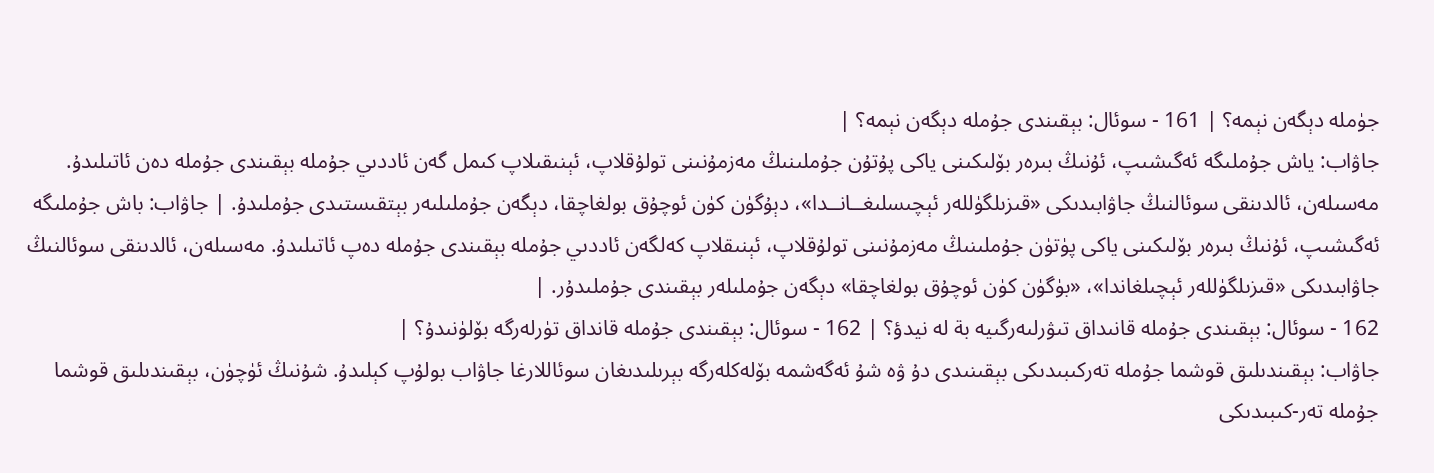جۈملە دېگەن نېمە؟ | 161 - سوئال: بېقىندى جۇملە دېگەن نېمە؟ |
جاۋاب: ياش جۇملىگە ئەگىشىپ، ئۇنىڭ بىرەر بۆلىكىنى ياكى پۇتۇن جۇملىنىڭ مەزمۇنىنى تولۇقلاپ، ئېنىقىلاپ كىمل گەن ئاددىي جۇملە بېقىندى جۇملە دەن ئاتىلىدۇ. مەسىلەن، ئالدىنقى سوئالنىڭ جاۋابىدىكى «قىزىلگۈللەر ئېچىسلىغــانــدا»، دېۇگۈن كۈن ئوچۇق بولغاچقا، دېگەن جۇملىلىەر بېتقىستىدى جۇملىدۇ. | جاۋاب: باش جۇملىگە ئەگىشىپ، ئۇنىڭ بىرەر بۆلىكىنى ياكى پۈتۈن جۇملىنىڭ مەزمۇنىنى تولۇقلاپ، ئېنىقلاپ كەلگەن ئاددىي جۇملە بېقىندى جۇملە دەپ ئاتىلىدۇ. مەسىلەن، ئالدىنقى سوئالنىڭ جاۋابىدىكى «قىزىلگۈللەر ئېچىلغاندا»، «بۈگۈن كۈن ئوچۇق بولغاچقا» دېگەن جۇملىلەر بېقىندى جۇملىدۇر. |
162 - سوئال: بېقىندى جۇملە قانىداق تىۋرلىەرگىيە بة له نيدؤ؟ | 162 - سوئال: بېقىندى جۇملە قانداق تۈرلەرگە بۆلۈنىدۇ؟ |
جاۋاب: بېقىندىلىق قوشما جۇملە تەركىبىدىكى بېقىنىدى دۇ ۋە شۇ ئەگەشمە بۆلەكلەرگە بېرىلىدىغان سوئاللارغا جاۋاب بولۇپ كېلىدۇ. شۇنىڭ ئۈچۈن، بېقىندىلىق قوشما جۇملە تەر-كىبىدىكى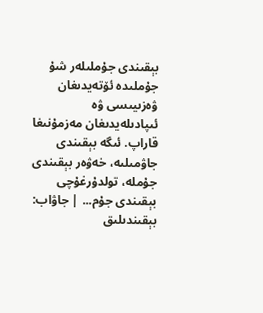بېقىندى جۇملىلەر شۇ جۇملىدە ئۆتەيدىغان ۋەزىيىسى ۋە ئىپادىلەيدىغان مەزمۇنىغا قاراپ. ئىگە بېقىندى جاۋمىلىە، خەۋەر بېقىندى جۇملە، تولدۇرغۇچى بېقىندى جۇم... | جاۋاب: بېقىندىلىق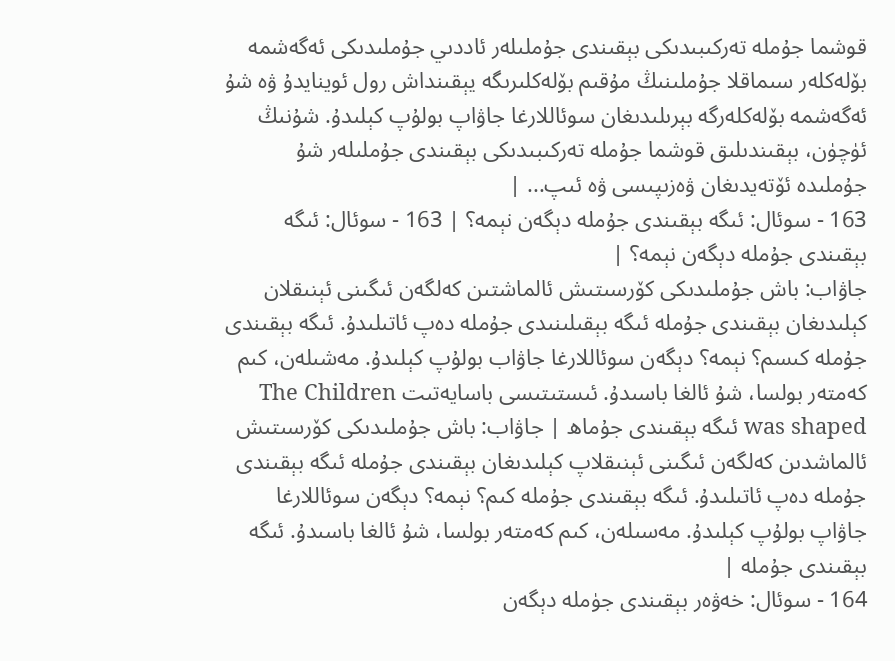قوشما جۇملە تەركىبىدىكى بېقىندى جۇملىلەر ئاددىي جۇملىدىكى ئەگەشمە بۆلەكلەر سىماقلا جۇملىنىڭ مۇقىم بۆلەكلىرىگە يېقىنداش رول ئوينايدۇ ۋە شۇ ئەگەشمە بۆلەكلەرگە بېرىلىدىغان سوئاللارغا جاۋاپ بولۇپ كېلىدۇ. شۇنىڭ ئۈچۈن، بېقىندىلىق قوشما جۇملە تەركىبىدىكى بېقىندى جۇملىلەر شۇ جۇملىدە ئۆتەيدىغان ۋەزىپىسى ۋە ئىپ... |
163 - سوئال: ئىگە بېقىندى جۇملە دېگەن نېمە؟ | 163 - سوئال: ئىگە بېقىندى جۇملە دېگەن نېمە؟ |
جاۋاب: باش جۇملىدىكى كۆرسىتىش ئالماشتىن كەلگەن ئىگىنى ئېنىقلان كېلىدىغان بېقىندى جۇملە ئىگە بېقىلىنىدى جۇملە دەپ ئاتىلىدۇ. ئىگە بېقىندى جۇملە كىسم؟ نېمە؟ دېگەن سوئاللارغا جاۋاب بولۇپ كېلىدۇ. مەشىلەن، كىم كەمتەر بولسا، شۇ ئالغا باسىدۇ. ئىستىتىسى باسايەتىت The Children was shaped ئىگە بېقىندى جۇماھ | جاۋاب: باش جۇملىدىكى كۆرسىتىش ئالماشدىن كەلگەن ئىگىنى ئېنىقلاپ كېلىدىغان بېقىندى جۇملە ئىگە بېقىندى جۇملە دەپ ئاتىلىدۇ. ئىگە بېقىندى جۇملە كىم؟ نېمە؟ دېگەن سوئاللارغا جاۋاپ بولۇپ كېلىدۇ. مەسىلەن، كىم كەمتەر بولسا، شۇ ئالغا باسىدۇ. ئىگە بېقىندى جۇملە |
164 - سوئال: خەۋەر بېقىندى جۈملە دېگەن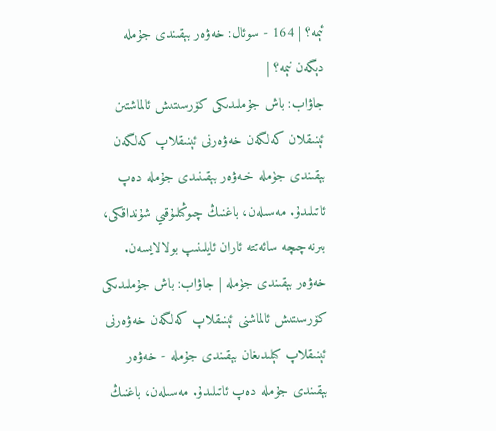ئېمە؟ | 164 - سوئال: خەۋەر بېقىندى جۇملە دېگەن نېمە؟ |
جاۋاب: باش جۇملىدىكى كۆرسىتىش ئالماشتىن ئېنىقلان كەلگەن خەۋەرنى ئېنىقلاپ كەلگەن بېقىندى جۈملە خـەۋەر بېقىنىدى جۇملە دەپ ئاتىلىدۇ. مەسىلەن، باغنىڭ چىوڭىلىۇقىي شۇنداقكى، بىرنەچىچە سائەتتە ئاران ئايلىنىپ بولالايسەن. خەۋەر بېقىندى جۈملە | جاۋاب: باش جۇملىدىكى كۆرسىتىش ئالماشنى ئېنىقلاپ كەلگەن خەۋەرنى ئېنىقلاپ كېلىدىغان بېقىندى جۇملە - خەۋەر بېقىندى جۇملە دەپ ئاتىلىدۇ. مەسىلەن، باغنىڭ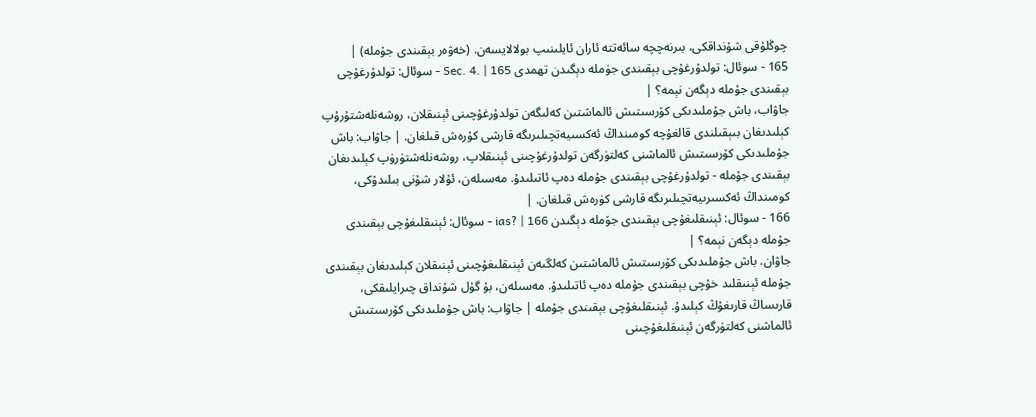چوڭلۇقى شۇنداقكى، بىرنەچچە سائەتتە ئاران ئايلىنىپ بولالايسەن. (خەۋەر بېقىندى جۇملە) |
165 - سوئال: تولدۇرغۇچى بېقىندى جۈملە دېگىدن تهمدى Sec. 4. | 165 - سوئال: تولدۇرغۇچى بېقىندى جۇملە دېگەن نېمە؟ |
جاۋاب، باش جۇملىدىكى كۆرسىتىش ئالماشتىن كەلىگەن تولدۇرغۇچىنى ئېنىقلان، روشەنلەشتۇرۇپ كېلىدىغان بىېقىلندى قالغۇچە كومىنداڭ ئەكسىيەتچىلىرىگە قارشى كۇرەش قىلغان. | جاۋاب: باش جۇملىدىكى كۆرسىتىش ئالماشنى كەلتۈرگەن تولدۇرغۇچىنى ئېنىقلاپ، روشەنلەشتۈرۈپ كېلىدىغان بېقىندى جۇملە - تولدۇرغۇچى بېقىندى جۇملە دەپ ئاتىلىدۇ. مەسىلەن، ئۇلار شۇنى بىلىدۇكى، كومىنداڭ ئەكسىرىيەتچىلىرىگە قارشى كۈرەش قىلغان. |
166 - سوئال: ئېنىقلىغۇچى بېقىندى جۆملە دېگىدن ias? | 166 - سوئال: ئېنىقلىغۇچى بېقىندى جۇملە دېگەن نېمە؟ |
جاۋان. باش جۇملىدىكى كۆرسىتىش ئالماشتىن كەلگىەن ئېنىقلىغۇچىنى ئېنىقلان كېلىدىغان بېقىندى جۇملە ئېنىقلىد خۇچى بېقىندى جۇملە دەپ ئاتىلىدۇ. مەسىلەن، بۇ گۇل شۇنداق چىرايلىقكى، قارىساڭ قارىغۇڭ كېلىدۇ. ئېنىقلىغۇچى بېقىندى جۇملە | جاۋاب: باش جۇملىدىكى كۆرسىتىش ئالماشنى كەلتۈرگەن ئېنىقلىغۇچىنى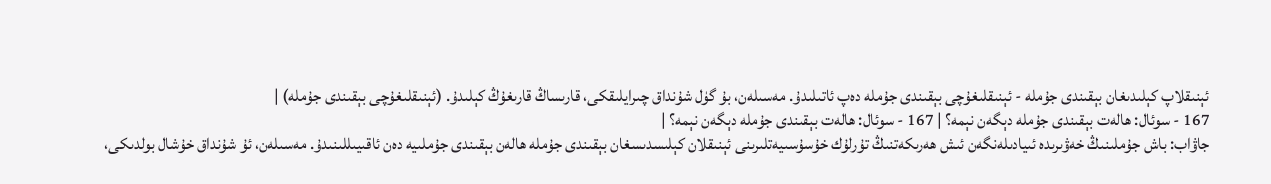ئېنىقلاپ كېلىدىغان بېقىندى جۇملە - ئېنىقلىغۇچى بېقىندى جۇملە دەپ ئاتىلىدۇ. مەسىلەن، بۇ گۈل شۇنداق چىرايلىقكى، قارىساڭ قارىغۇڭ كېلىدۇ. (ئېنىقلىغۇچى بېقىندى جۇملە) |
167 - سوئال: هالەت بېقىندى جۇملە دېگەن نېمە؟ | 167 - سوئال: ھالەت بېقىندى جۇملە دېگەن نېمە؟ |
جاۋاب: باش جۇملىنىڭ خەۋىرىدە ئىيادىلەنگەن ئىش ھەرىكەتنىڭ تۇرلۇك خۇسۇسىيەتلىرىنى ئېنىقلان كېلىسدىسغان بېقىندى جۇملە ھالەن بېقىندى جۇملىيە دەن ئاقىيىللىنىدۇ. مەسىلەن، ئۇ شۇنداق خۇشال بولدىكى،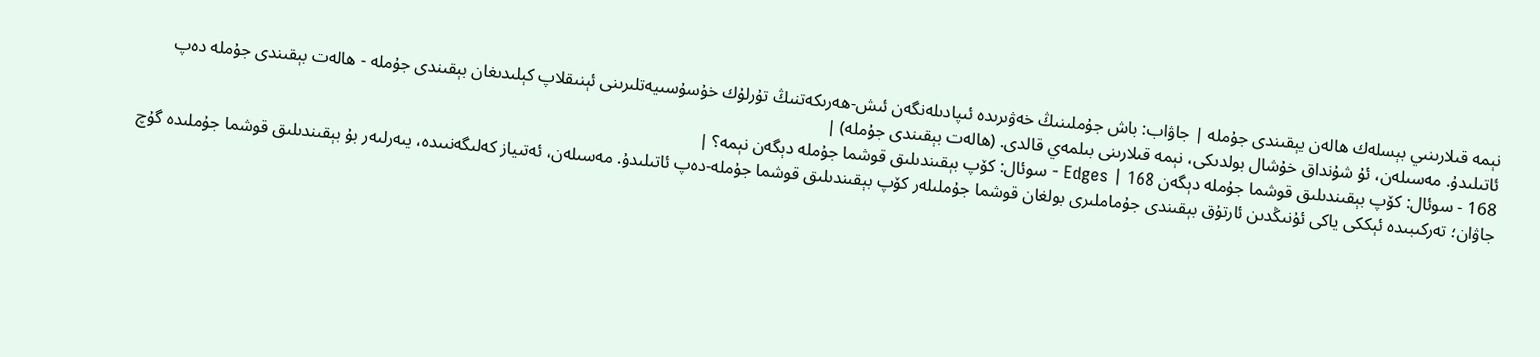نېمە قىلارىنىي بېسلەك ھالەن يېقىندى جۇملە | جاۋاب: باش جۇملىنىڭ خەۋىرىدە ئىپادىلەنگەن ئىش-ھەرىكەتنىڭ تۇرلۇك خۇسۇسىيەتلىرىنى ئېنىقلاپ كېلىدىغان بېقىندى جۇملە - ھالەت بېقىندى جۇملە دەپ ئاتىلىدۇ. مەسىلەن، ئۇ شۇنداق خۇشال بولدىكى، نېمە قىلارىنى بىلمەي قالدى. (ھالەت بېقىندى جۇملە) |
168 - سوئال: كۆپ بېقىندىلىق قوشما جۇملە دېگەن Edges | 168 - سوئال: كۆپ بېقىندىلىق قوشما جۇملە دېگەن نېمە؟ |
جاۋان؛ تەركىبىدە ئېككى ياكى ئۇنىڭدىن ئارتۇق بېقىندى جۇماملىرى بولغان قوشما جۇملىلەر كۆپ بېقىندىلىق قوشما جۇملە-دەپ ئاتىلىدۇ. مەسىلەن، ئەتىياز كەلىگەنىىدە، يىەرلىەر بۇ بېقىندىلىق قوشما جۇملىدە گۇچ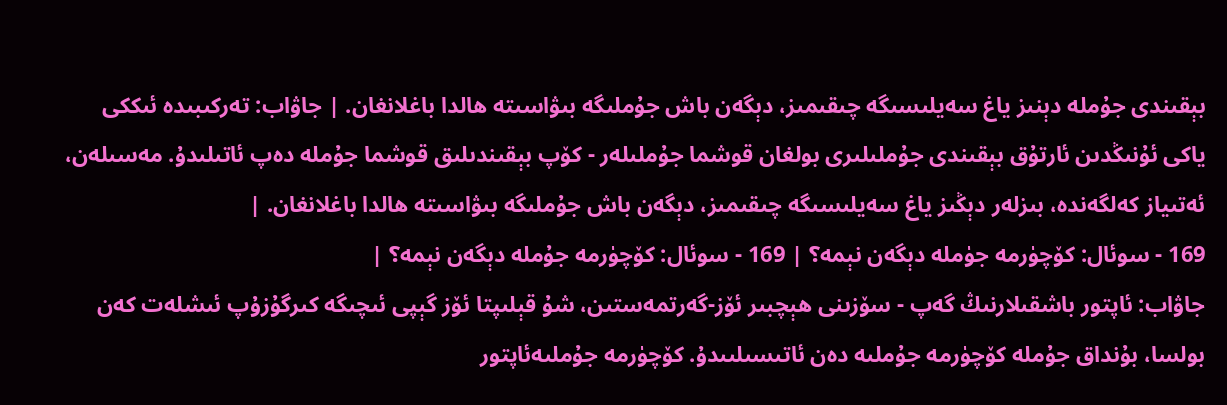بېقىندى جۇملە دېنىز ياغ سەيلىسىگە چىقىمىز، دېگەن باش جۇملىگە بىۋاسىتە ھالدا باغلانغان. | جاۋاب: تەركىبىدە ئىككى ياكى ئۇنىڭدىن ئارتۇق بېقىندى جۇملىلىرى بولغان قوشما جۇملىلەر - كۆپ بېقىندىلىق قوشما جۇملە دەپ ئاتىلىدۇ. مەسىلەن، ئەتىياز كەلگەندە، بىزلەر دېڭىز ياغ سەيلىسىگە چىقىمىز، دېگەن باش جۇملىگە بىۋاسىتە ھالدا باغلانغان. |
169 - سوئال: كۆچۈرمە جۈملە دېگەن نېمە؟ | 169 - سوئال: كۆچۈرمە جۇملە دېگەن نېمە؟ |
جاۋاب: ئاپتور باشقىلارنىڭ گەپ - سۆزىنى ھېچبىر ئۆز-گەرتمەستىن، شۇ قېلىپتا ئۆز گېپى ئىچىگە كىرگۇزۇپ ئىشلەت كەن بولسا، بۇنداق جۇملە كۆچۈرمە جۇملىە دەن ئاتىسىلىىدۇ. كۆچۈرمە جۇملىەئاپتور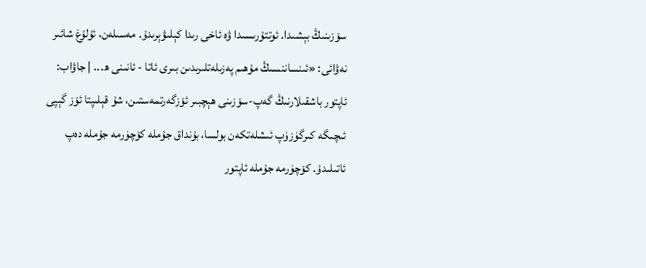سۆزىنىڭ بېشىدا. ئوتتۇرىسىدا ۋە ئاخى رىدا كېلىۋېرىدۇ. مەسىلەن، ئۇلۇغ شائىر نەۋائى: «ئىنساننسىڭ مۇھىم پەزىلەتلىرىدىن بىرى ئاتا - ئانىنى ھ... | جاۋاب: ئاپتور باشقىلارنىڭ گەپ-سۆزىنى ھېچبىر ئۆزگەرتمەستىن، شۇ قېلىپتا ئۆز گېپى ئىچىگە كىرگۈزۈپ ئىشلەتكەن بولسا، بۇنداق جۇملە كۆچۈرمە جۇملە دەپ ئاتىلىدۇ. كۆچۈرمە جۇملە ئاپتور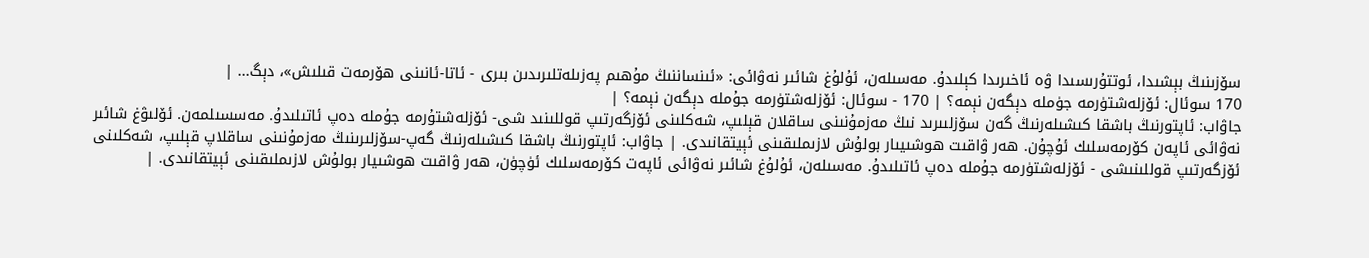سۆزىنىڭ بېشىدا، ئوتتۇرىسىدا ۋە ئاخىرىدا كېلىدۇ. مەسىلەن، ئۇلۇغ شائىر نەۋائى: «ئىنساننىڭ مۇھىم پەزىلەتلىرىدىن بىرى - ئاتا-ئانىنى ھۆرمەت قىلىش»، دېگ... |
170 سوئال: ئۆزلەشتۈرمە جۈملە دېگەن نېمە؟ | 170 - سوئال: ئۆزلەشتۈرمە جۇملە دېگەن نېمە؟ |
جاۋاب: ئاپتورنىڭ باشقا كىشىلەرنىڭ گەن سۆزلىىرىد نىڭ مەزمۇنىنى ساقلان قېلىپ، شەكلىنى ئۆزگەرتىپ قوللىنىد شى- ئۆزلەشتۇرمە جۇملە دەپ ئاتىلىدۇ. مەسسىلمەن. ئۆلىۋغ شائىر نەۋائى ئاپەن كۆرمەسلىك ئۇچۇن. ھەر ۋاقىت ھوشىيىار بولۇش لازىملىقىنى ئېيتقانىدى. | جاۋاب: ئاپتورنىڭ باشقا كىشىلەرنىڭ گەپ-سۆزلىرىنىڭ مەزمۇنىنى ساقلاپ قېلىپ، شەكلىنى ئۆزگەرتىپ قوللىنىشى - ئۆزلەشتۈرمە جۇملە دەپ ئاتىلىدۇ. مەسىلەن، ئۇلۇغ شائىر نەۋائى ئاپەت كۆرمەسلىك ئۈچۈن، ھەر ۋاقىت ھوشىيار بولۇش لازىملىقىنى ئېيتقانىدى. |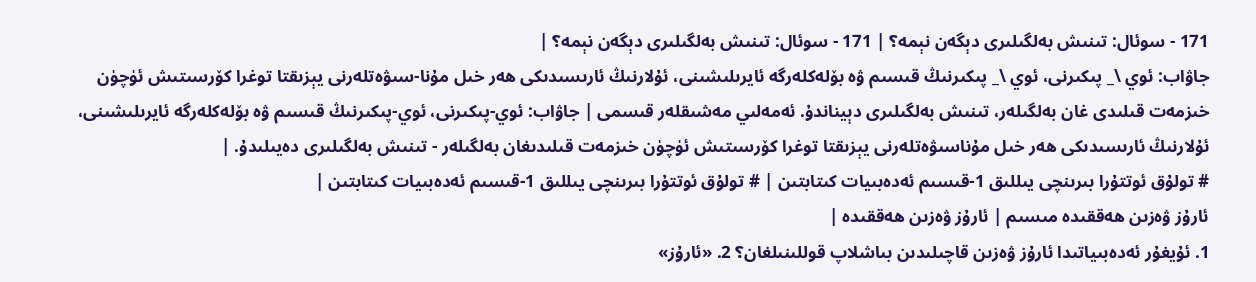171 - سوئال: تىنىش بەلگىلىرى دېگەن نېمە؟ | 171 - سوئال: تىنىش بەلگىلىرى دېگەن نېمە؟ |
جاۋاب: ئوي \_ پىكىرنى، ئوي \_ پىكىرنىڭ قىسىم ۋە بۆلەكلەرگە ئايرىلىشىنى، ئۇلارنىڭ ئارىسىدىكى ھەر خىل مۇنا-سىۋەتلەرنى يېزىقتا توغرا كۆرسىتىش ئۈچۈن خىزمەت قىلىدى غان بەلگىلەر، تىنىش بەلگىلىرى دېيناندۇ. ئەمەلىي مەشىقلەر قىسمى | جاۋاب: ئوي-پىكىرنى، ئوي-پىكىرنىڭ قىسىم ۋە بۆلەكلەرگە ئايرىلىشىنى، ئۇلارنىڭ ئارىسىدىكى ھەر خىل مۇناسىۋەتلەرنى يېزىقتا توغرا كۆرسىتىش ئۈچۈن خىزمەت قىلىدىغان بەلگىلەر - تىنىش بەلگىلىرى دەيىلىدۇ. |
# تولۇق ئوتتۇرا بىرىنچى يىللىق 1-قىسىم ئەدەبىيات كىتابتىن | # تولۇق ئوتتۇرا بىرىنچى يىللىق 1-قىسىم ئەدەبىيات كىتابتىن |
ئارۇز ۋەزىن ھەققىدە مىسىم | ئارۇز ۋەزىن ھەققىدە |
1. ئۇيغۇر ئەدەبىياتىدا ئارۇز ۋەزىن قاچىلىدىن بىاشلاپ قوللىنىلغان؟ 2. «ئارۇز»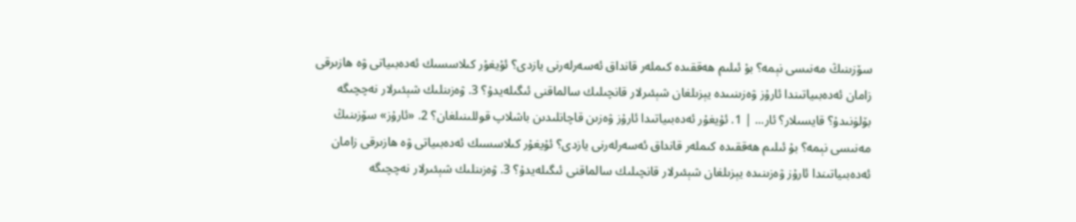سۆزىنىڭ مەنىسى نېمە؟ بۇ ئىلىم ھەققىدە كىملەر قانداق ئەسەرلەرنى يازدى؟ ئۇيغۇر كىلاسسىك ئەدەبىياتى ۋە ھازىرقى زامان ئەدەبىياتىندا ئارۇز ۋەزىنىىدە يېزىلغان شېئىرلار قانچىلىك سالماقنى ئىگىلەيدۇ؟ 3. ۋەزىنلىك شېئىرلار نەچچىگە بۆلۈنىدۇ؟ قايسىلار؟ ئار... | 1. ئۇيغۇر ئەدەبىياتىدا ئارۇز ۋەزىن قاچانلىدىن باشلاپ قوللىنىلغان؟ 2. «ئارۇز» سۆزىنىڭ مەنىسى نېمە؟ بۇ ئىلىم ھەققىدە كىملەر قانداق ئەسەرلەرنى يازدى؟ ئۇيغۇر كىلاسسىك ئەدەبىياتى ۋە ھازىرقى زامان ئەدەبىياتىندا ئارۇز ۋەزىنىدە يېزىلغان شېئىرلار قانچىلىك سالماقنى ئىگىلەيدۇ؟ 3. ۋەزىنلىك شېئىرلار نەچچىگە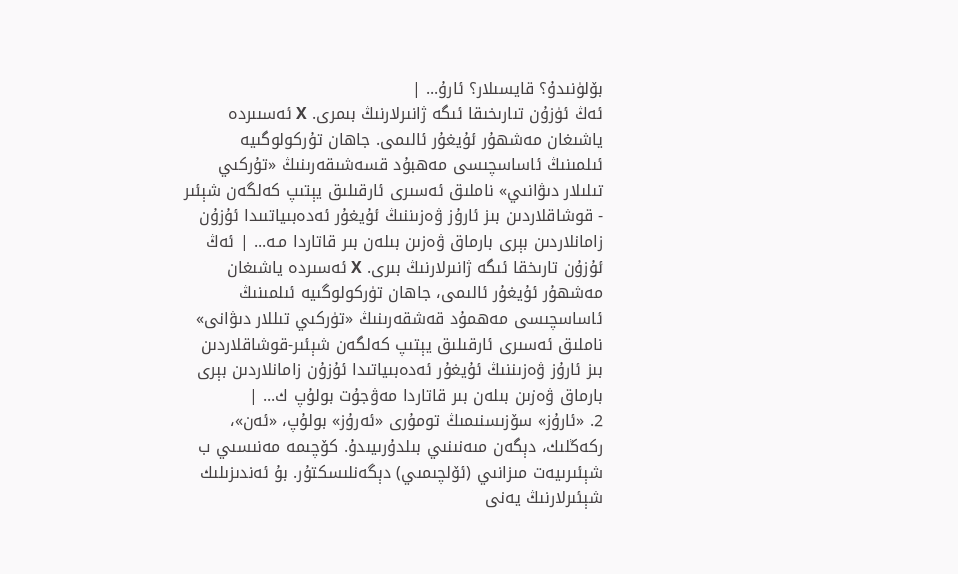بۆلۈنىدۇ؟ قايسىلار؟ ئارۇ... |
ئەڭ ئۈزۇن تىارىخىقا ئىگە ژانىرلارنىڭ بىمرى. X ئەسىىردە ياشىغان مەشھۇر ئۇيغۇر ئالىمى. جاھان تۇركولوگىيە ئىلمىنىڭ ئاساسچىسى مەھبۇد قسەشىقەرىنىڭ «تۇركىي تىلىلار دىۋانىي» ناملىق ئەسىرى ئارقىلىق يېتىپ كەلگەن شېئىر - قوشاقلاردىن بىز ئارۇز ۋەزىننىڭ ئۇيغۇر ئەدەبىياتىىدا ئۇزۇن زامانلاردىن بېرى بارماق ۋەزىن بىلەن بىر قاتاردا مـە... | ئەڭ ئۇزۇن تارىخقا ئىگە ژانىرلارنىڭ بىرى. X ئەسىردە ياشىغان مەشھۇر ئۇيغۇر ئالىمى، جاھان تۈركولوگىيە ئىلمىنىڭ ئاساسچىسى مەھمۇد قەشقەرىنىڭ «تۈركىي تىللار دىۋانى» ناملىق ئەسىرى ئارقىلىق يېتىپ كەلگەن شېئىر-قوشاقلاردىن بىز ئارۇز ۋەزىننىڭ ئۇيغۇر ئەدەبىياتىدا ئۇزۇن زامانلاردىن بېرى بارماق ۋەزىن بىلەن بىر قاتاردا مەۋجۇت بولۇپ ك... |
2. «ئارۇز» سۆزىسنىمىڭ تومۇرى «ئەرۇز» بولۇپ، «ئەن»، ركەڭلىك، دېگەن مىەنىنىي بىلدۇرىيىدۇ. كۆچىمە مەنىسىي ب شېئىرىيەت مىزانىي (ئۆلچىمىي) دېگەنلىسكتۇر. بۇ ئەندىزىلىك شېئىرلارنىڭ يەنى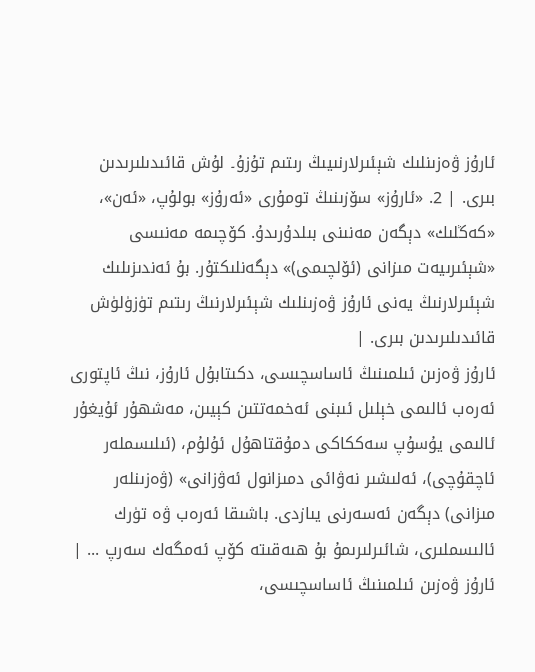ئارۇز ۋەزىنلىك شېئىرلارنىيىڭ رىتىم تۇزۇ۔ لۇش قائىدىلىرىدىن بىرى. | 2. «ئارۇز» سۆزىنىڭ تومۇرى «ئەرۇز» بولۇپ، «ئەن»، «كەڭلىك» دېگەن مەنىنى بىلدۇرىدۇ. كۆچىمە مەنىسى «شېئىرىيەت مىزانى (ئۆلچىمى)» دېگەنلىكتۇر. بۇ ئەندىزىلىك شېئىرلارنىڭ يەنى ئارۇز ۋەزىنلىك شېئىرلارنىڭ رىتىم تۈزۈلۈش قائىدىلىرىدىن بىرى. |
ئارۇز ۋەزىن ئىلمىنىڭ ئاساسچىسى، دكىتابۇل ئارۇز، نىڭ ئاپتورى ئەرەب ئالىمى خېلىل ئىبنى ئەخمەتتىن كېيىن، مەشھۇر ئۇيغۇر ئالىمى يۇسۇپ سەككاكى دمۇقتاھۇل ئۇلۇم، (ئىلىسملەر ئاچقۇچى)، ئەلىشىر نەۋائى دمىزانول ئەۋزانى» (ۋەزىنلەر مىزانى) دېگەن ئەسەرنى يىازدى. باشىقا ئەرەب ۋە تۈرك ئالىسملىرى، شائىرلىرىمۇ بۇ ھىەقىتە كۆپ ئەمگەك سەرپ ... | ئارۇز ۋەزىن ئىلمىنىڭ ئاساسچىسى،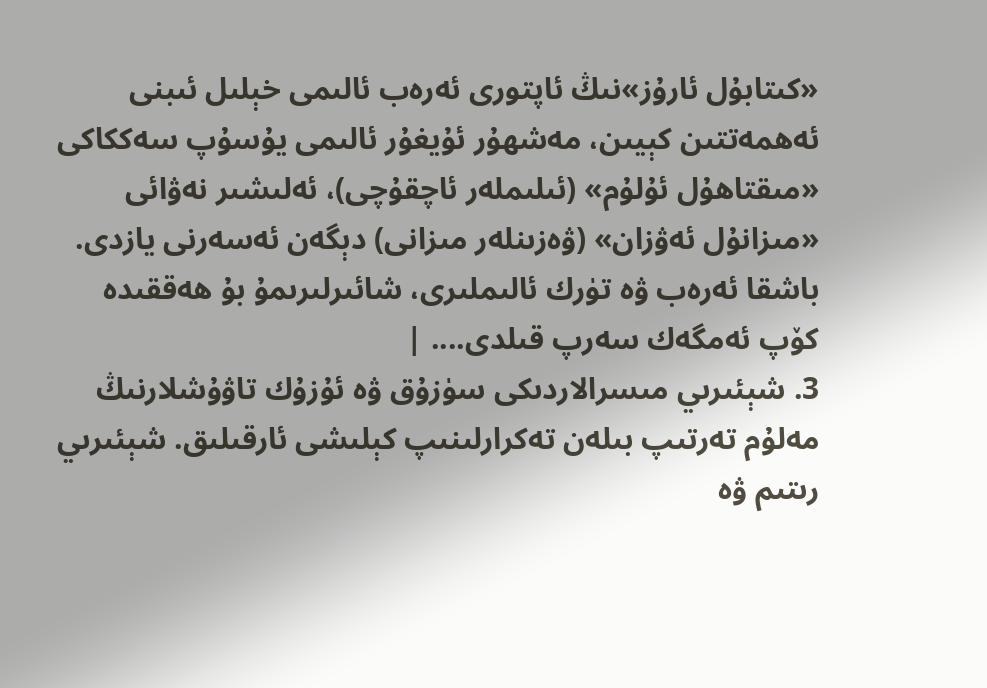«كىتابۇل ئارۇز»نىڭ ئاپتورى ئەرەب ئالىمى خېلىل ئىبنى ئەھمەتتىن كېيىن، مەشھۇر ئۇيغۇر ئالىمى يۇسۇپ سەككاكى «مىقتاھۇل ئۇلۇم» (ئىلىملەر ئاچقۇچى)، ئەلىشىر نەۋائى «مىزانۇل ئەۋزان» (ۋەزىنلەر مىزانى) دېگەن ئەسەرنى يازدى. باشقا ئەرەب ۋە تۈرك ئالىملىرى، شائىرلىرىمۇ بۇ ھەققىدە كۆپ ئەمگەك سەرپ قىلدى.... |
3. شېئىرىي مىسرالاردىكى سۈزۇق ۋە ئۇزۇك تاۋۇشلارنىڭ مەلۇم تەرتىپ بىلەن تەكرارلىنىپ كېلىشى ئارقىلىق. شېئىرىي رىتىم ۋە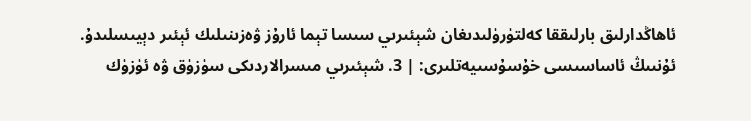ئاھاڭدارلىق بارلىققا كەلتۈرۈلىدىغان شېئىرىي سىسا تېما ئارۇز ۋەزىنىلىك ئېئىر دېيىسلىدۇ. ئۇنىىڭ ئاساسىسى خۇسۇسىيەتلىرى: | 3. شېئىرىي مىسرالاردىكى سۈزۈق ۋە ئۈزۈك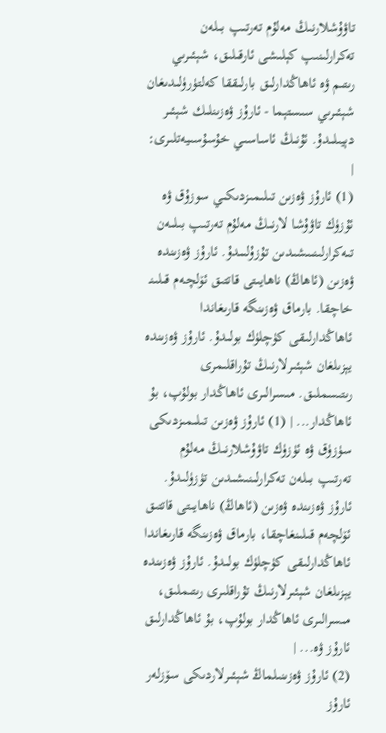تاۋۇشلارنىڭ مەلۇم تەرتىپ بىلەن تەكرارلىنىپ كېلىشى ئارقىلىق، شېئىرىي رىتىم ۋە ئاھاڭدارلىق بارلىققا كەلتۈرۈلىدىغان شېئىرىي سىستېما - ئارۇز ۋەزىنلىك شېئىر دېيىلىدۇ. ئۇنىڭ ئاساسىي خۇسۇسىيەتلىرى: |
(1) ئارۇز ۋەزىن تىلىمىزدىكىي سوزۇق ۋە ئۇزۈك تاۋۇشا لارنىڭ مەلۇم تەرتىپ بىلىەن تىەكرارلىنىىشىدىن تۇزۇلىىدۇ. ئارۇز ۋەزىندە ۋەزىن (ئاھاڭ) ناھايىتى قاتتىق ئۆلچـەم قىلىنـ خاچقا. بارماق ۋەزىنگە قارىغاندا ئاھاڭدارلىقى كۈچلۈك بولىدۇ. ئارۇز ۋەزىندە يېزىلغان شېئىرلارنىڭ تۇراقلىمرى رىتىسملىق. مىسرالىرى ئاھاڭدار بولۇپ، بۇ ئاھاڭدار... | (1) ئارۇز ۋەزىن تىلىمىزدىكى سۈزۈق ۋە ئۈزۈك تاۋۇشلارنىڭ مەلۇم تەرتىپ بىلەن تەكرارلىنىشىدىن تۈزۈلىدۇ. ئارۇز ۋەزىندە ۋەزىن (ئاھاڭ) ناھايىتى قاتتىق ئۆلچەم قىلىنغاچقا، بارماق ۋەزىنگە قارىغاندا ئاھاڭدارلىقى كۈچلۈك بولىدۇ. ئارۇز ۋەزىندە يېزىلغان شېئىرلارنىڭ تۇراقلىرى رىتىملىق، مىسرالىرى ئاھاڭدار بولۇپ، بۇ ئاھاڭدارلىق ئارۇز ۋە... |
(2) ئارۇز ۋەزىنىلماڭ شېئىرلاردىكى سۆزلەر ئارۇز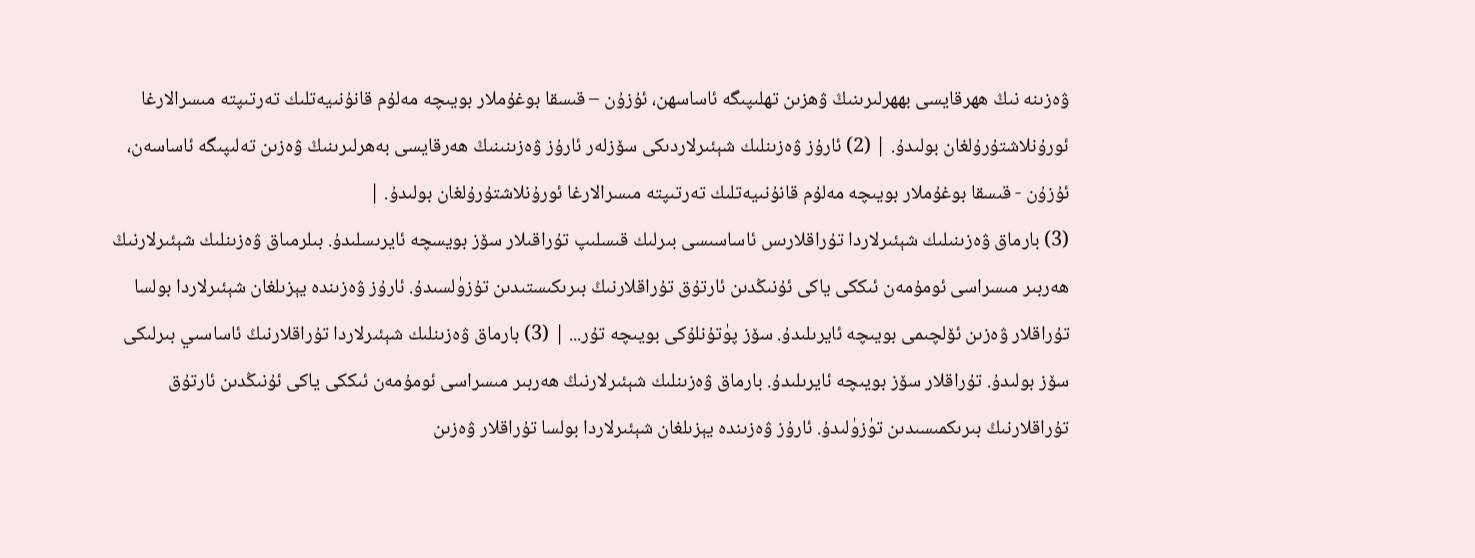ۋەزىنە نىڭ ھهرقايسى بهھرلىرىنىڭ ۋهزىن تهلىپىگه ئاساسهن، ئۇزۇن – قىسقا بوغۇملار بويىچە مەلۇم قانۇنىيەتلىك تەرتىپتە مىسرالارغا ئورۇنلاشتۇرۇلغان بولىدۇ. | (2) ئارۇز ۋەزىنلىك شېئىرلاردىكى سۆزلەر ئارۇز ۋەزىنىنىڭ ھەرقايسى بەھرلىرىنىڭ ۋەزىن تەلىپىگە ئاساسەن، ئۇزۇن - قىسقا بوغۇملار بويىچە مەلۇم قانۇنىيەتلىك تەرتىپتە مىسرالارغا ئورۇنلاشتۇرۇلغان بولىدۇ. |
(3) بارماق ۋەزىنىلىك شېئىرلاردا تۇراقلارىس ئاساسىسى بىرلىك قىسلىپ تۇراقىلار سۆز بويسچە ئايرىسلىدۇ. بىلرمىاق ۋەزىنلىك شېئىرلارنىڭ ھەربىر مىسراسى ئومۇمەن ئىككى ياكى ئۇنىڭدىن ئارتۇق تۇراقلارنىڭ بىرىكىستىدىن تۇزۈلسىدۇ. ئارۇز ۋەزىندە يېزىلغان شېئىرلاردا بولسا تۇراقلار ۋەزىن ئۆلچىمى بويىچە ئايرىلىدۇ. سۆز پۈتۇنلۇكى بويىچە تۇر... | (3) بارماق ۋەزىنلىك شېئىرلاردا تۇراقلارنىڭ ئاساسىي بىرلىكى سۆز بولىدۇ. تۇراقلار سۆز بويىچە ئايرىلىدۇ. بارماق ۋەزىنلىك شېئىرلارنىڭ ھەربىر مىسراسى ئومۇمەن ئىككى ياكى ئۇنىڭدىن ئارتۇق تۇراقلارنىڭ بىرىكمىسىدىن تۈزۈلىدۇ. ئارۇز ۋەزىندە يېزىلغان شېئىرلاردا بولسا تۇراقلار ۋەزىن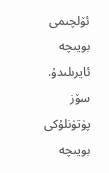ئۆلچىمى بويىچە ئايرىلىدۇ. سۆز پۈتۈنلۇكى بويىچە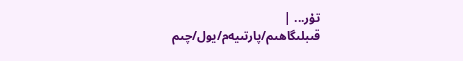تۇر... |
قىبلىگاھىم/پارتىيەم/يول/چىم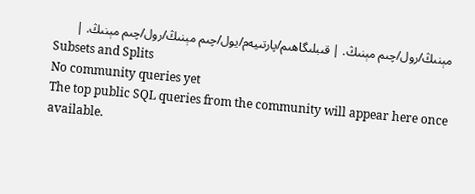مېنىڭ/رول/چىم مېنىڭ. | قىبلىگاھىم/پارتىيەم/يول/چىم مېنىڭ/رول/چىم مېنىڭ. |
Subsets and Splits
No community queries yet
The top public SQL queries from the community will appear here once available.